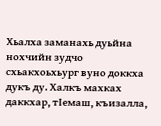Хьалха заманахь дуьйна нохчийн зудчо схьакхоьхьург вуно доккха дукъ ду. Халкъ махках даккхар, тIемаш, къизалла,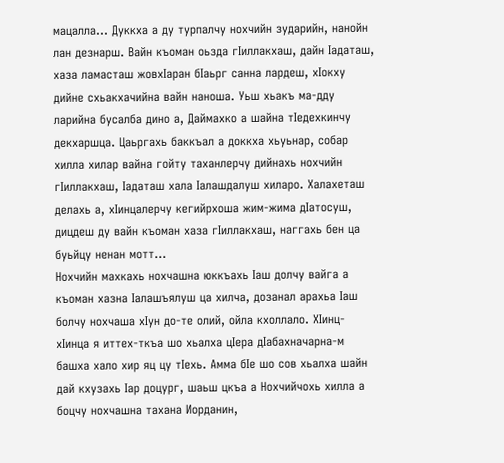мацалла… Дуккха а ду турпалчу нохчийн зударийн, нанойн лан дезнарш. Вайн къоман оьзда гIиллакхаш, дайн Iадаташ, хаза ламасташ жовхIаран бIаьрг санна лардеш, хIокху дийне схьакхачийна вайн наноша. Уьш хьакъ ма-дду ларийна бусалба дино а, Даймахко а шайна тIедехкинчу декхаршца. Цаьргахь баккъал а доккха хьуьнар, собар хилла хилар вайна гойту таханлерчу дийнахь нохчийн гIиллакхаш, Iадаташ хала Iалашдалуш хиларо. Халахеташ делахь а, хIинцалерчу кегийрхоша жим-жима дIатосуш, дицдеш ду вайн къоман хаза гIиллакхаш, наггахь бен ца буьйцу ненан мотт…
Нохчийн махкахь нохчашна юккъахь Iаш долчу вайга а къоман хазна Iалашъялуш ца хилча, дозанал арахьа Iаш болчу нохчаша хIун до-те олий, ойла кхоллало. ХIинц-хIинца я иттех-ткъа шо хьалха цIера дIабахначарна-м башха хало хир яц цу тIехь. Амма бIе шо сов хьалха шайн дай кхузахь Iар доцург, шаьш цкъа а Нохчийчохь хилла а боцчу нохчашна тахана Иорданин,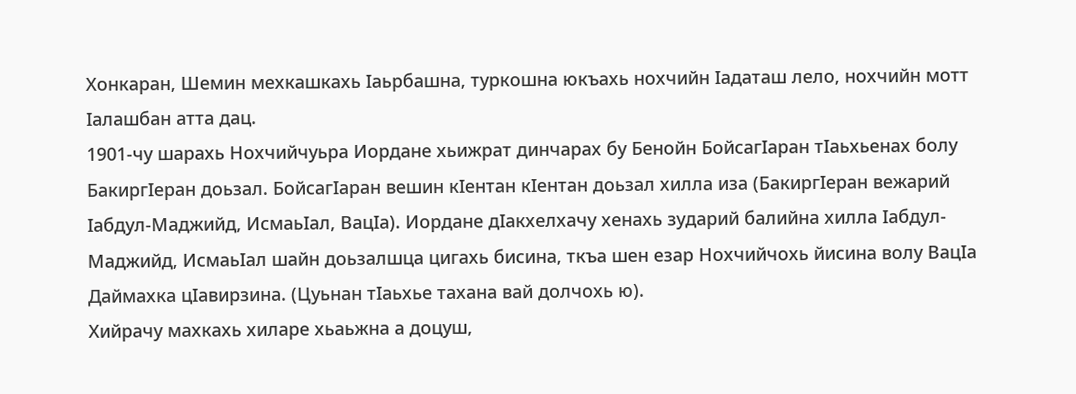Хонкаран, Шемин мехкашкахь Iаьрбашна, туркошна юкъахь нохчийн Iадаташ лело, нохчийн мотт Iалашбан атта дац.
1901-чу шарахь Нохчийчуьра Иордане хьижрат динчарах бу Бенойн БойсагIаран тIаьхьенах болу БакиргIеран доьзал. БойсагIаран вешин кIентан кIентан доьзал хилла иза (БакиргIеран вежарий Iабдул-Маджийд, ИсмаьIал, ВацIа). Иордане дIакхелхачу хенахь зударий балийна хилла Iабдул-Маджийд, ИсмаьIал шайн доьзалшца цигахь бисина, ткъа шен езар Нохчийчохь йисина волу ВацIа Даймахка цIавирзина. (Цуьнан тIаьхье тахана вай долчохь ю).
Хийрачу махкахь хиларе хьаьжна а доцуш,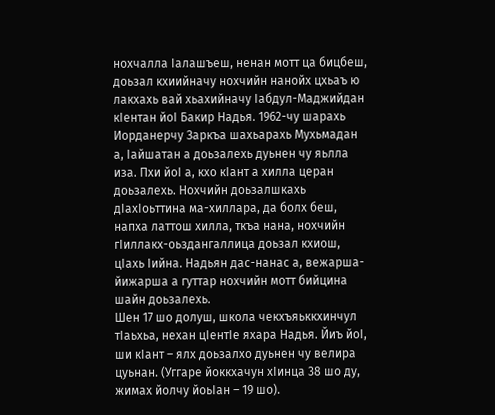нохчалла Iалашъеш, ненан мотт ца бицбеш, доьзал кхиийначу нохчийн нанойх цхьаъ ю лакхахь вай хьахийначу Iабдул-Маджийдан кIентан йоI Бакир Надья. 1962-чу шарахь Иорданерчу Заркъа шахьарахь Мухьмадан а, Iайшатан а доьзалехь дуьнен чу яьлла иза. Пхи йоI а, кхо кIант а хилла церан доьзалехь. Нохчийн доьзалшкахь дIахIоьттина ма-хиллара, да болх беш, напха латтош хилла, ткъа нана, нохчийн гIиллакх-оьздангаллица доьзал кхиош, цIахь Iийна. Надьян дас-нанас а, вежарша-йижарша а гуттар нохчийн мотт бийцина шайн доьзалехь.
Шен 17 шо долуш, школа чекхъяьккхинчул тIаьхьа, нехан цIентIе яхара Надья. Йиъ йоI, ши кIант – ялх доьзалхо дуьнен чу велира цуьнан. (Уггаре йоккхачун хIинца 38 шо ду, жимах йолчу йоьIан – 19 шо).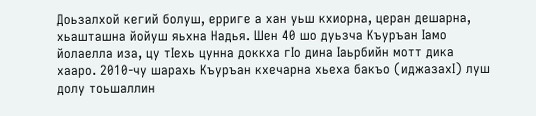Доьзалхой кегий болуш, ерриге а хан уьш кхиорна, церан дешарна, хьашташна йойуш яьхна Надья. Шен 40 шо дуьзча Къуръан Iамо йолаелла иза, цу тIехь цунна доккха гIо дина Iаьрбийн мотт дика хааро. 2010-чу шарахь Къуръан кхечарна хьеха бакъо (иджазахI) луш долу тоьшаллин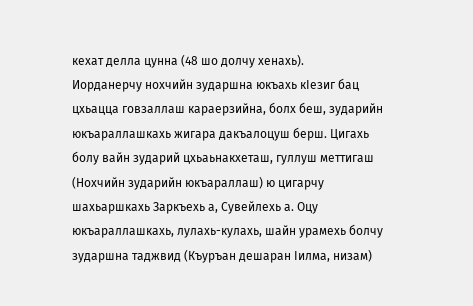кехат делла цунна (48 шо долчу хенахь).
Иорданерчу нохчийн зударшна юкъахь кIезиг бац цхьацца говзаллаш караерзийна, болх беш, зударийн юкъараллашкахь жигара дакъалоцуш берш. Цигахь болу вайн зударий цхьаьнакхеташ, гуллуш меттигаш (Нохчийн зударийн юкъараллаш) ю цигарчу шахьаршкахь Заркъехь а, Сувейлехь а. Оцу юкъараллашкахь, лулахь-кулахь, шайн урамехь болчу зударшна таджвид (Къуръан дешаран Iилма, низам)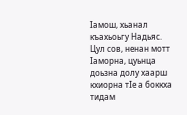Iамош, хьанал къахьоьгу Надьяс.
Цул сов, ненан мотт Iаморна, цуьнца доьзна долу хаарш кхиорна тIе а боккха тидам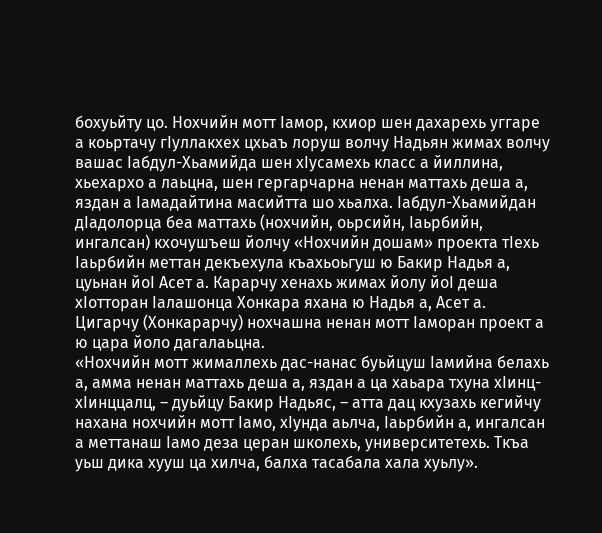бохуьйту цо. Нохчийн мотт Iамор, кхиор шен дахарехь уггаре а коьртачу гIуллакхех цхьаъ лоруш волчу Надьян жимах волчу вашас Iабдул-Хьамийда шен хIусамехь класс а йиллина, хьехархо а лаьцна, шен гергарчарна ненан маттахь деша а, яздан а Iамадайтина масийтта шо хьалха. Iабдул-Хьамийдан дIадолорца беа маттахь (нохчийн, оьрсийн, Iаьрбийн, ингалсан) кхочушъеш йолчу «Нохчийн дошам» проекта тIехь Iаьрбийн меттан декъехула къахьоьгуш ю Бакир Надья а, цуьнан йоI Асет а. Карарчу хенахь жимах йолу йоI деша хIотторан Iалашонца Хонкара яхана ю Надья а, Асет а. Цигарчу (Хонкарарчу) нохчашна ненан мотт Iаморан проект а ю цара йоло дагалаьцна.
«Нохчийн мотт жималлехь дас-нанас буьйцуш Iамийна белахь а, амма ненан маттахь деша а, яздан а ца хаьара тхуна хIинц-хIинццалц, – дуьйцу Бакир Надьяс, – атта дац кхузахь кегийчу нахана нохчийн мотт Iамо, хIунда аьлча, Iаьрбийн а, ингалсан а меттанаш Iамо деза церан школехь, университетехь. Ткъа уьш дика хууш ца хилча, балха тасабала хала хуьлу».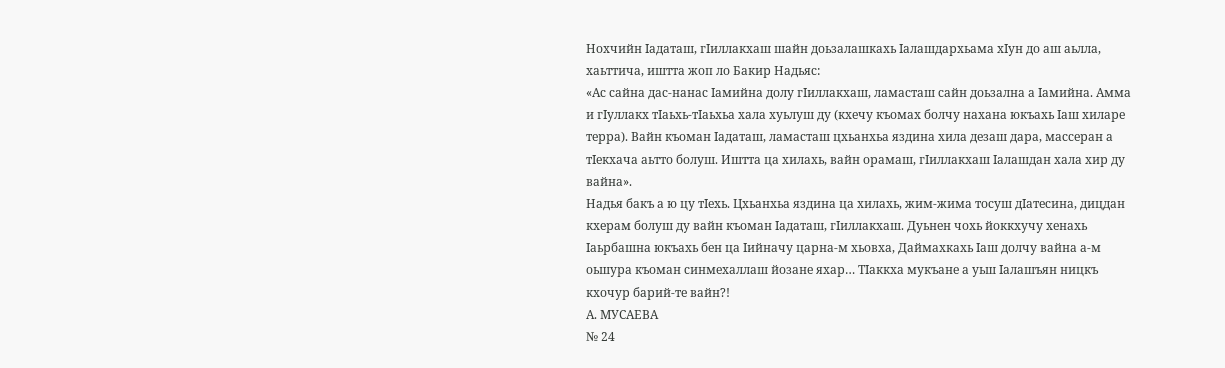Нохчийн Iадаташ, гIиллакхаш шайн доьзалашкахь Iалашдархьама хIун до аш аьлла, хаьттича, иштта жоп ло Бакир Надьяс:
«Ас сайна дас-нанас Iамийна долу гIиллакхаш, ламасташ сайн доьзална а Iамийна. Амма и гIуллакх тIаьхь-тIаьхьа хала хуьлуш ду (кхечу къомах болчу нахана юкъахь Iаш хиларе терра). Вайн къоман Iадаташ, ламасташ цхьанхьа яздина хила дезаш дара, массеран а тIекхача аьтто болуш. Иштта ца хилахь, вайн орамаш, гIиллакхаш Iалашдан хала хир ду вайна».
Надья бакъ а ю цу тIехь. Цхьанхьа яздина ца хилахь, жим-жима тосуш дIатесина, дицдан кхерам болуш ду вайн къоман Iадаташ, гIиллакхаш. Дуьнен чохь йоккхучу хенахь Iаьрбашна юкъахь бен ца Iийначу царна-м хьовха, Даймахкахь Iаш долчу вайна а-м оьшура къоман синмехаллаш йозане яхар… ТIаккха мукъане а уьш Iалашъян ницкъ кхочур барий-те вайн?!
А. МУСАЕВА
№ 24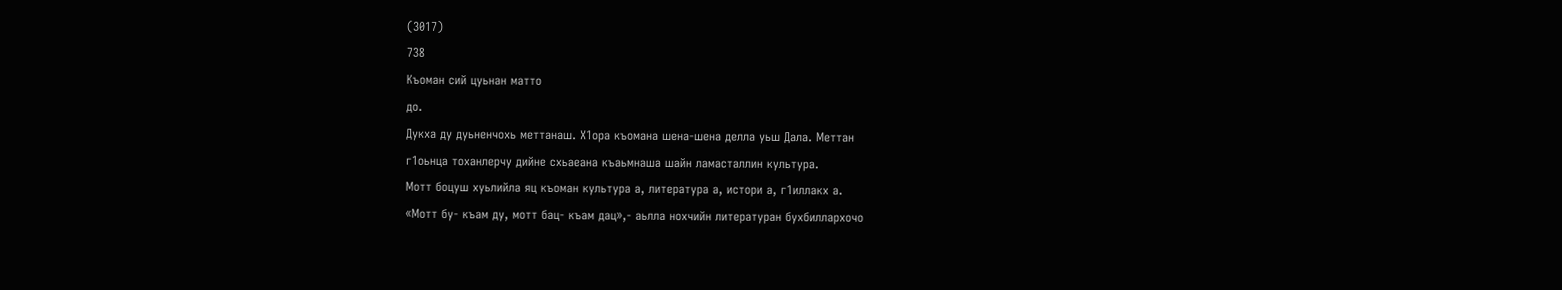(3017)
738
Къоман сий цуьнан матто
до.
Дукха ду дуьненчохь меттанаш. Х1ора къомана шена-шена делла уьш Дала. Меттан
г1оьнца тоханлерчу дийне схьаеана къаьмнаша шайн ламасталлин культура.
Мотт боцуш хуьлийла яц къоман культура а, литература а, истори а, г1иллакх а.
«Мотт бу- къам ду, мотт бац- къам дац»,- аьлла нохчийн литературан бухбиллархочо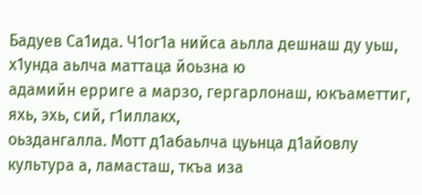Бадуев Са1ида. Ч1ог1а нийса аьлла дешнаш ду уьш, х1унда аьлча маттаца йоьзна ю
адамийн ерриге а марзо, гергарлонаш, юкъаметтиг, яхь, эхь, сий, г1иллакх,
оьздангалла. Мотт д1абаьлча цуьнца д1айовлу культура а, ламасташ, ткъа иза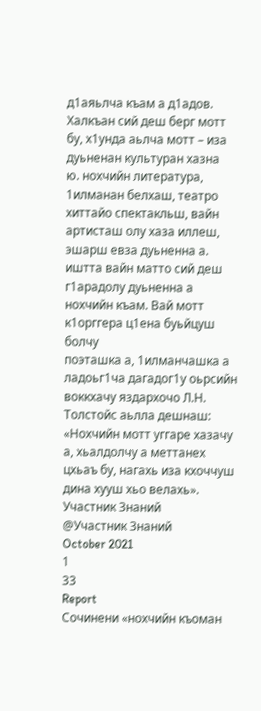д1аяьлча къам а д1адов.
Халкъан сий деш берг мотт бу, х1унда аьлча мотт – иза дуьненан культуран хазна
ю. нохчийн литература, 1илманан белхаш, театро хиттайо спектакльш, вайн
артисташ олу хаза иллеш, эшарш евза дуьненна а. иштта вайн матто сий деш
г1арадолу дуьненна а нохчийн къам. Вай мотт к1орггера ц1ена буьйцуш болчу
поэташка а, 1илманчашка а ладоьг1ча дагадог1у оьрсийн воккхачу яздархочо Л.Н.
Толстойс аьлла дешнаш: «Нохчийн мотт уггаре хазачу а, хьалдолчу а меттанех
цхьаъ бу, нагахь иза кхоччуш дина хууш хьо велахь».
Участник Знаний
@Участник Знаний
October 2021
1
33
Report
Сочинени «нохчийн къоман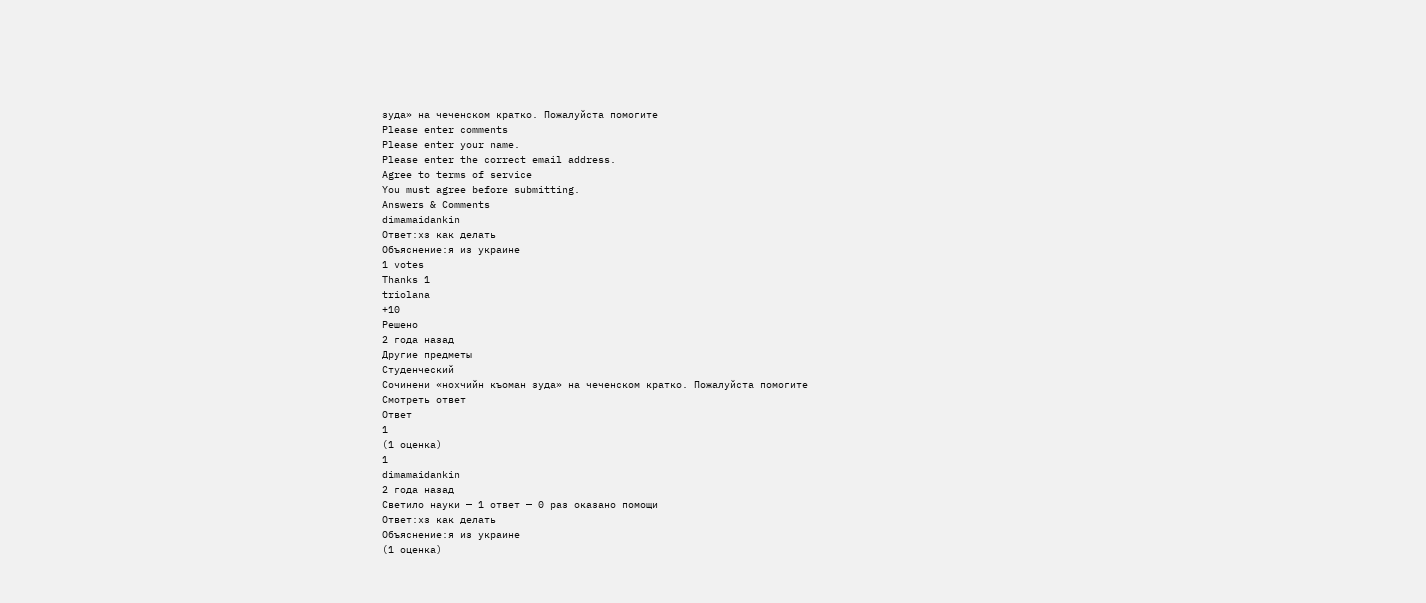зуда» на чеченском кратко. Пожалуйста помогите
Please enter comments
Please enter your name.
Please enter the correct email address.
Agree to terms of service
You must agree before submitting.
Answers & Comments
dimamaidankin
Ответ:хз как делать
Объяснение:я из украине
1 votes
Thanks 1
triolana
+10
Решено
2 года назад
Другие предметы
Студенческий
Сочинени «нохчийн къоман зуда» на чеченском кратко. Пожалуйста помогите
Смотреть ответ
Ответ
1
(1 оценка)
1
dimamaidankin
2 года назад
Светило науки — 1 ответ — 0 раз оказано помощи
Ответ:хз как делать
Объяснение:я из украине
(1 оценка)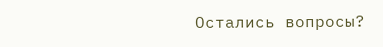Остались вопросы?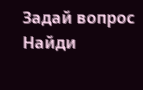Задай вопрос
Найди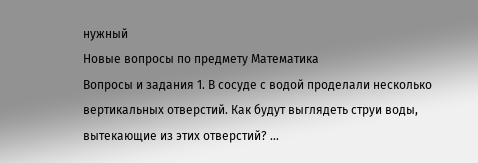нужный
Новые вопросы по предмету Математика
Вопросы и задания 1. В сосуде с водой проделали несколько вертикальных отверстий. Как будут выглядеть струи воды, вытекающие из этих отверстий? …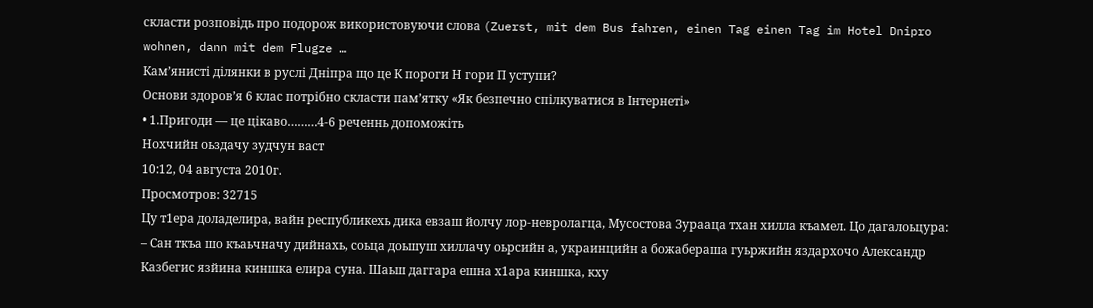скласти розповідь про подорож використовуючи слова (Zuerst, mit dem Bus fahren, einen Tag einen Tag im Hotel Dnipro wohnen, dann mit dem Flugze …
Кам’янисті ділянки в руслі Дніпра що це К пороги Н гори П уступи?
Основи здоров’я 6 клас потрібно скласти пам’ятку «Як безпечно спілкуватися в Інтернеті»
• 1.Пригоди — це цікаво………4-6 реченнь допоможіть
Нохчийн оьздачу зудчун васт
10:12, 04 августа 2010г.
Просмотров: 32715
Цу т1ера доладелира, вайн республикехь дика евзаш йолчу лор-невролагца, Мусостова Зурааца тхан хилла къамел. Цо дагалоьцура:
– Сан ткъа шо къаьчначу дийнахь, соьца доьшуш хиллачу оьрсийн а, украинцийн а божабераша гуьржийн яздархочо Александр Казбегис язйина киншка елира суна. Шаьш даггара ешна х1ара киншка, кху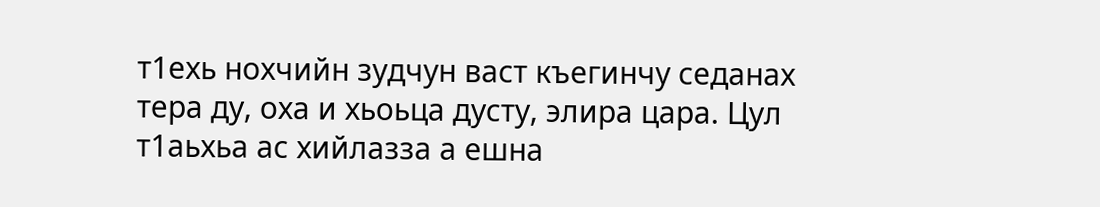т1ехь нохчийн зудчун васт къегинчу седанах тера ду, оха и хьоьца дусту, элира цара. Цул т1аьхьа ас хийлазза а ешна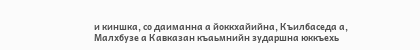и киншка, со даиманна а йоккхайийна, Къилбаседа а, Малхбузе а Кавказан къаьмнийн зударшна юккъехь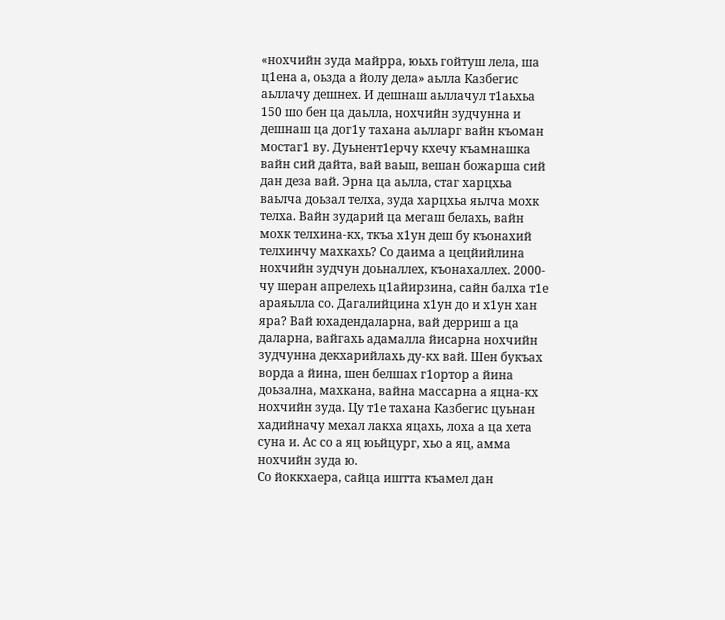«нохчийн зуда майрра, юьхь гойтуш лела, ша ц1ена а, оьзда а йолу дела» аьлла Казбегис аьллачу дешнех. И дешнаш аьллачул т1аьхьа 150 шо бен ца даьлла, нохчийн зудчунна и дешнаш ца дог1у тахана аьлларг вайн къоман мостаг1 ву. Дуьнент1ерчу кхечу къамнашка вайн сий дайта, вай ваьш, вешан божарша сий дан деза вай. Эрна ца аьлла, стаг харцхьа ваьлча доьзал телха, зуда харцхьа яьлча мохк телха. Вайн зударий ца мегаш белахь, вайн мохк телхина-кх, ткъа х1ун деш бу къонахий телхинчу махкахь? Со даима а цецйийлина нохчийн зудчун доьналлех, къонахаллех. 2000-чу шеран апрелехь ц1айирзина, сайн балха т1е араяьлла со. Дагалийцина х1ун до и х1ун хан яра? Вай юхадендаларна, вай дерриш а ца даларна, вайгахь адамалла йисарна нохчийн зудчунна декхарийлахь ду-кх вай. Шен букъах ворда а йина, шен белшах г1ортор а йина доьзална, махкана, вайна массарна а яцна-кх нохчийн зуда. Цу т1е тахана Казбегис цуьнан хадийначу мехал лакха яцахь, лоха а ца хета суна и. Ас со а яц юьйцург, хьо а яц, амма нохчийн зуда ю.
Со йоккхаера, сайца иштта къамел дан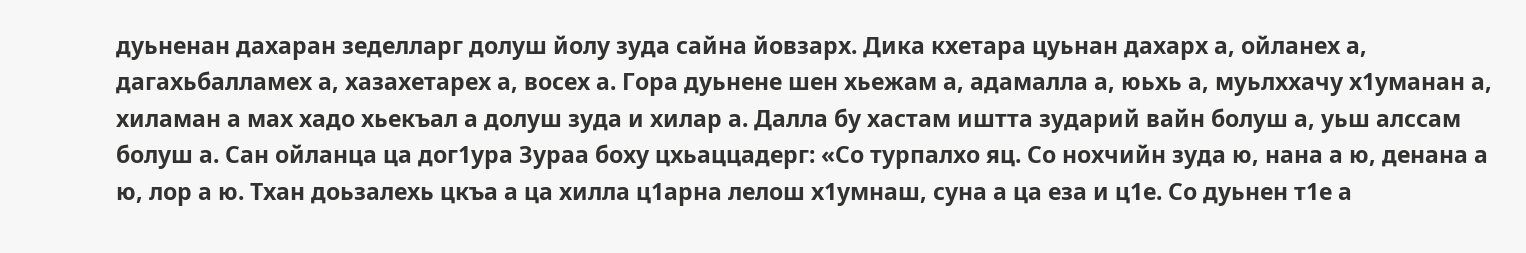дуьненан дахаран зеделларг долуш йолу зуда сайна йовзарх. Дика кхетара цуьнан дахарх а, ойланех а, дагахьбалламех а, хазахетарех а, восех а. Гора дуьнене шен хьежам а, адамалла а, юьхь а, муьлххачу х1уманан а, хиламан а мах хадо хьекъал а долуш зуда и хилар а. Далла бу хастам иштта зударий вайн болуш а, уьш алссам болуш а. Сан ойланца ца дог1ура Зураа боху цхьаццадерг: «Со турпалхо яц. Со нохчийн зуда ю, нана а ю, денана а ю, лор а ю. Тхан доьзалехь цкъа а ца хилла ц1арна лелош х1умнаш, суна а ца еза и ц1е. Со дуьнен т1е а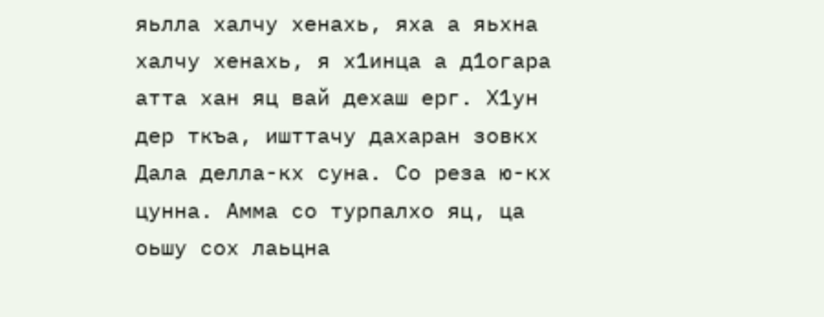яьлла халчу хенахь, яха а яьхна халчу хенахь, я х1инца а д1огара атта хан яц вай дехаш ерг. Х1ун дер ткъа, ишттачу дахаран зовкх Дала делла-кх суна. Со реза ю-кх цунна. Амма со турпалхо яц, ца оьшу сох лаьцна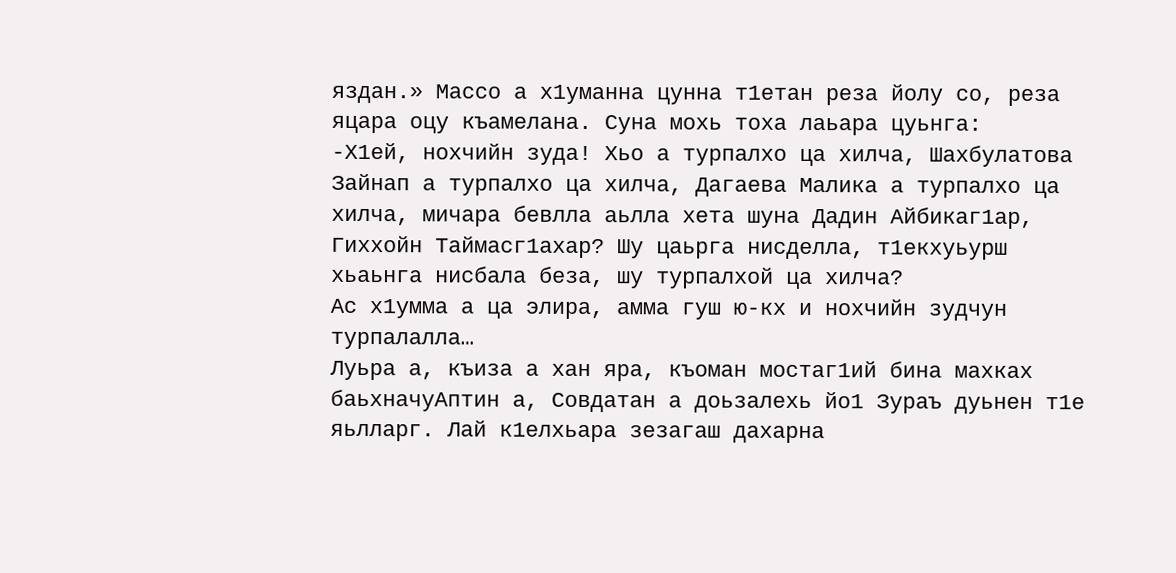яздан.» Массо а х1уманна цунна т1етан реза йолу со, реза яцара оцу къамелана. Суна мохь тоха лаьара цуьнга:
-Х1ей, нохчийн зуда! Хьо а турпалхо ца хилча, Шахбулатова Зайнап а турпалхо ца хилча, Дагаева Малика а турпалхо ца хилча, мичара бевлла аьлла хета шуна Дадин Айбикаг1ар, Гиххойн Таймасг1ахар? Шу цаьрга нисделла, т1екхуьурш хьаьнга нисбала беза, шу турпалхой ца хилча?
Ас х1умма а ца элира, амма гуш ю-кх и нохчийн зудчун турпалалла…
Луьра а, къиза а хан яра, къоман мостаг1ий бина махках баьхначуАптин а, Совдатан а доьзалехь йо1 Зураъ дуьнен т1е яьлларг. Лай к1елхьара зезагаш дахарна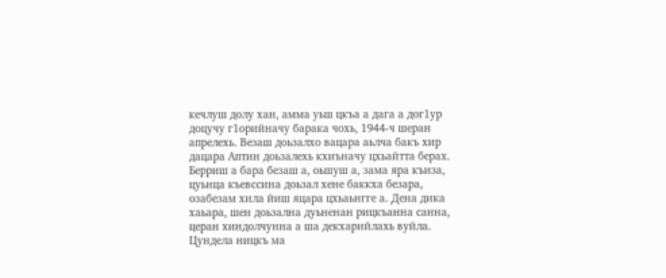кечлуш долу хан, амма уьш цкъа а дага а дог1ур доцучу г1орийначу барака чохь, 1944-ч шеран апрелехь. Везаш доьзалхо вацара аьлча бакъ хир дацара Аптин доьзалехь кхиъначу цхьайтта берах. Берриш а бара безаш а, оьшуш а, зама яра къиза, цуьнца къевссина доьзал хене баккха безара, озабезам хила йиш яцара цхьаьнгге а. Дена дика хаьара, шен доьзална дуьненан рицкъанна санна, церан хиндолчунна а ша декхарийлахь вуйла. Цундела ницкъ ма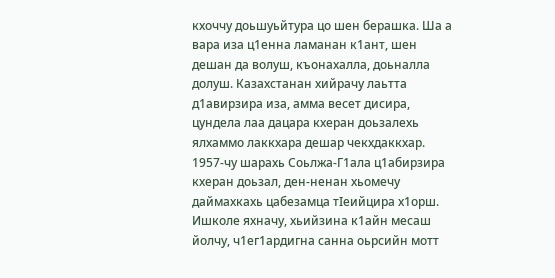кхоччу доьшуьйтура цо шен берашка. Ша а вара иза ц1енна ламанан к1ант, шен дешан да волуш, къонахалла, доьналла долуш. Казахстанан хийрачу лаьтта д1авирзира иза, амма весет дисира, цундела лаа дацара кхеран доьзалехь ялхаммо лаккхара дешар чекхдаккхар. 1957-чу шарахь Соьлжа-Г1ала ц1абирзира кхеран доьзал, ден-ненан хьомечу даймахкахь цабезамца тIеийцира х1орш. Ишколе яхначу, хьийзина к1айн месаш йолчу, ч1ег1ардигна санна оьрсийн мотт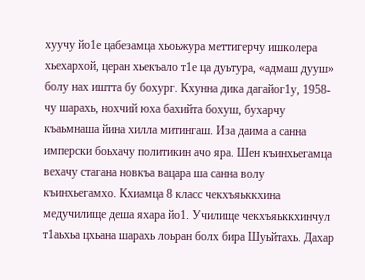хуучу йо1е цабезамца хьоьжура меттигерчу ишколера хьехархой, церан хьекъало т1е ца дуьтура, «адмаш дууш» болу нах иштта бу бохург. Кхунна дика дагайог1у, 1958-чу шарахь, нохчий юха бахийта бохуш, бухарчу къаьмнаша йина хилла митингаш. Иза даима а санна имперски боьхачу политикин ачо яра. Шен къинхьегамца вехачу стагана новкъа вацара ша санна волу къинхьегамхо. Кхиамца 8 класс чекхъяьккхина медучилище деша яхара йо1. Училище чекхъяьккхинчул т1аьхьа цхьана шарахь лоьран болх бира Шуьйтахь. Дахар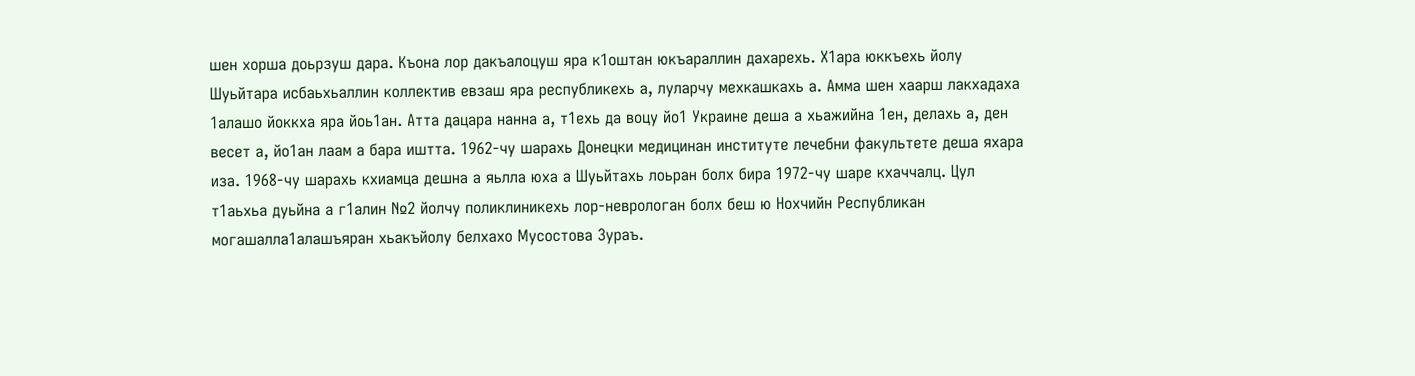шен хорша доьрзуш дара. Къона лор дакъалоцуш яра к1оштан юкъараллин дахарехь. Х1ара юккъехь йолу Шуьйтара исбаьхьаллин коллектив евзаш яра республикехь а, луларчу мехкашкахь а. Амма шен хаарш лакхадаха 1алашо йоккха яра йоь1ан. Атта дацара нанна а, т1ехь да воцу йо1 Украине деша а хьажийна 1ен, делахь а, ден весет а, йо1ан лаам а бара иштта. 1962-чу шарахь Донецки медицинан институте лечебни факультете деша яхара иза. 1968-чу шарахь кхиамца дешна а яьлла юха а Шуьйтахь лоьран болх бира 1972-чу шаре кхаччалц. Цул т1аьхьа дуьйна а г1алин №2 йолчу поликлиникехь лор-неврологан болх беш ю Нохчийн Республикан могашалла1алашъяран хьакъйолу белхахо Мусостова Зураъ.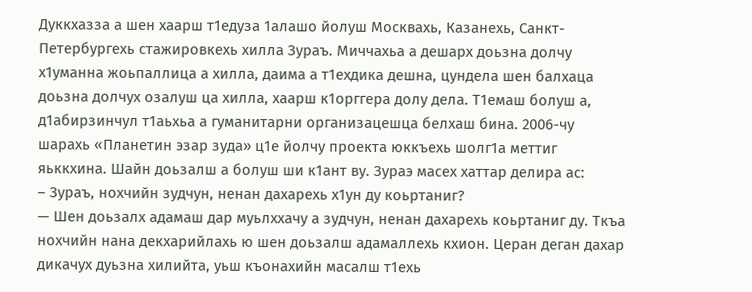Дуккхазза а шен хаарш т1едуза 1алашо йолуш Москвахь, Казанехь, Санкт-Петербургехь стажировкехь хилла Зураъ. Миччахьа а дешарх доьзна долчу х1уманна жоьпаллица а хилла, даима а т1ехдика дешна, цундела шен балхаца доьзна долчух озалуш ца хилла, хаарш к1орггера долу дела. Т1емаш болуш а, д1абирзинчул т1аьхьа а гуманитарни организацешца белхаш бина. 2006-чу шарахь «Планетин эзар зуда» ц1е йолчу проекта юккъехь шолг1а меттиг яьккхина. Шайн доьзалш а болуш ши к1ант ву. Зураэ масех хаттар делира ас:
– Зураъ, нохчийн зудчун, ненан дахарехь х1ун ду коьртаниг?
— Шен доьзалх адамаш дар муьлххачу а зудчун, ненан дахарехь коьртаниг ду. Ткъа нохчийн нана декхарийлахь ю шен доьзалш адамаллехь кхион. Церан деган дахар дикачух дуьзна хилийта, уьш къонахийн масалш т1ехь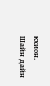кхион. Шайн дайн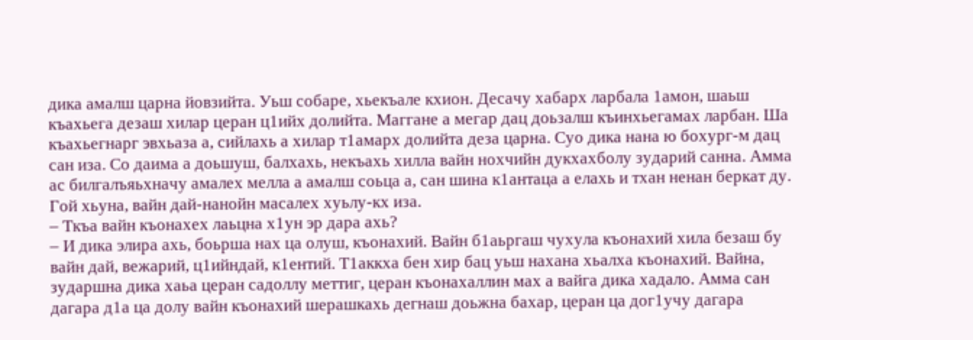дика амалш царна йовзийта. Уьш собаре, хьекъале кхион. Десачу хабарх ларбала 1амон, шаьш къахьега дезаш хилар церан ц1ийх долийта. Маггане а мегар дац доьзалш къинхьегамах ларбан. Ша къахьегнарг эвхьаза а, сийлахь а хилар т1амарх долийта деза царна. Суо дика нана ю бохург-м дац сан иза. Со даима а доьшуш, балхахь, некъахь хилла вайн нохчийн дукхахболу зударий санна. Амма ас билгалъяьхначу амалех мелла а амалш соьца а, сан шина к1антаца а елахь и тхан ненан беркат ду. Гой хьуна, вайн дай-нанойн масалех хуьлу-кх иза.
– Ткъа вайн къонахех лаьцна х1ун эр дара ахь?
– И дика элира ахь, боьрша нах ца олуш, къонахий. Вайн б1аьргаш чухула къонахий хила безаш бу вайн дай, вежарий, ц1ийндай, к1ентий. Т1аккха бен хир бац уьш нахана хьалха къонахий. Вайна, зударшна дика хаьа церан садоллу меттиг, церан къонахаллин мах а вайга дика хадало. Амма сан дагара д1а ца долу вайн къонахий шерашкахь дегнаш доьжна бахар, церан ца дог1учу дагара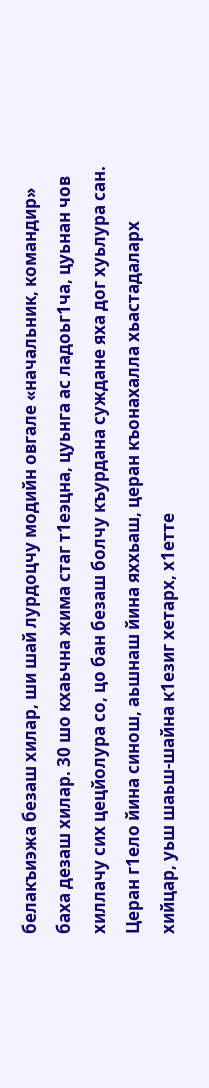белакъиэжа безаш хилар, ши шай лурдоцчу модийн овгале «начальник, командир» баха дезаш хилар. 30 шо кхаьчна жима стаг т1еэцна, цуьнга ас ладоьг1ча, цуьнан чов хиллачу сих цецйолура со, цо бан безаш болчу къурдана суждане яха дог хуьлура сан. Церан г1ело йина синош, аьшнаш йина яххьаш, церан къонахалла хьастадаларх хийцар, уьш шаьш-шайна к1езиг хетарх, х1етте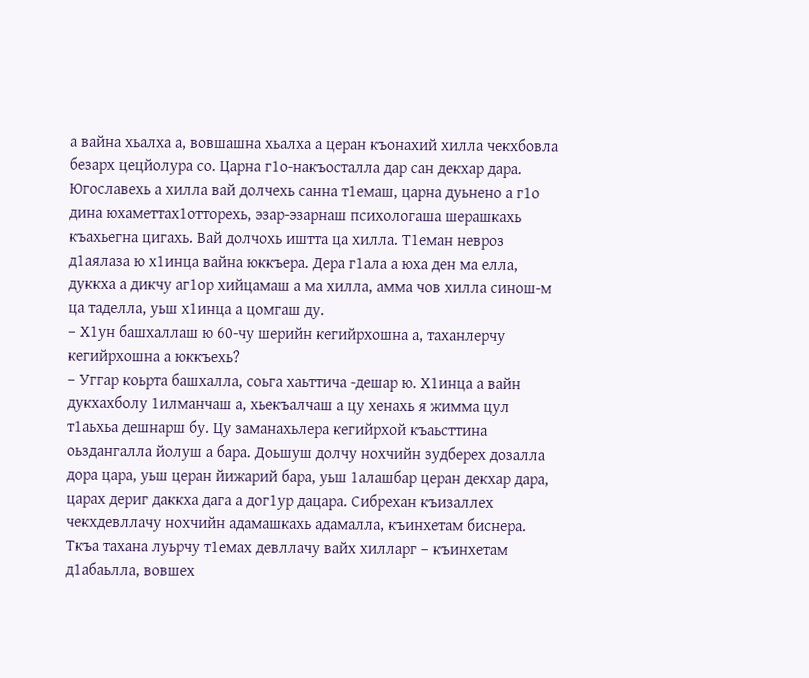а вайна хьалха а, вовшашна хьалха а церан къонахий хилла чекхбовла безарх цецйолура со. Царна г1о-накъосталла дар сан декхар дара. Югославехь а хилла вай долчехь санна т1емаш, царна дуьнено а г1о дина юхаметтах1отторехь, эзар-эзарнаш психологаша шерашкахь къахьегна цигахь. Вай долчохь иштта ца хилла. Т1еман невроз д1аялаза ю х1инца вайна юккъера. Дера г1ала а юха ден ма елла, дуккха а дикчу аг1ор хийцамаш а ма хилла, амма чов хилла синош-м ца таделла, уьш х1инца а цомгаш ду.
– Х1ун башхаллаш ю 60-чу шерийн кегийрхошна а, таханлерчу кегийрхошна а юккъехь?
– Уггар коьрта башхалла, соьга хаьттича -дешар ю. Х1инца а вайн дукхахболу 1илманчаш а, хьекъалчаш а цу хенахь я жимма цул т1аьхьа дешнарш бу. Цу заманахьлера кегийрхой къаьсттина оьздангалла йолуш а бара. Доьшуш долчу нохчийн зудберех дозалла дора цара, уьш церан йижарий бара, уьш 1алашбар церан декхар дара, царах дериг даккха дага а дог1ур дацара. Сибрехан къизаллех чекхдевллачу нохчийн адамашкахь адамалла, къинхетам биснера. Ткъа тахана луьрчу т1емах девллачу вайх хилларг – къинхетам д1абаьлла, вовшех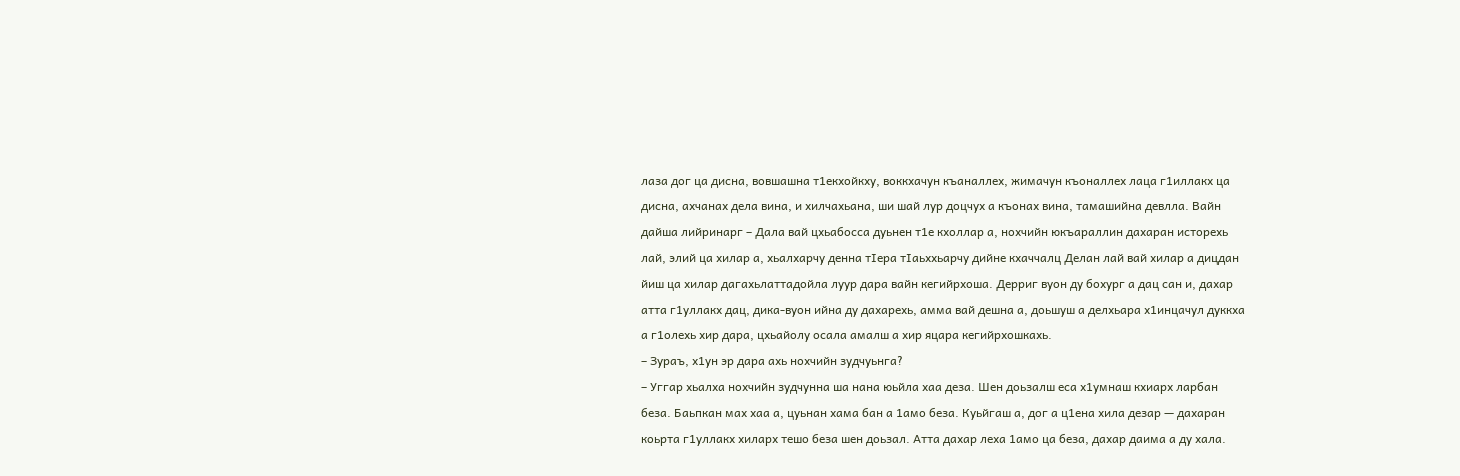лаза дог ца дисна, вовшашна т1екхойкху, воккхачун къаналлех, жимачун къоналлех лаца г1иллакх ца дисна, ахчанах дела вина, и хилчахьана, ши шай лур доцчух а къонах вина, тамашийна девлла. Вайн дайша лийринарг – Дала вай цхьабосса дуьнен т1е кхоллар а, нохчийн юкъараллин дахаран исторехь лай, элий ца хилар а, хьалхарчу денна тIера тIаьххьарчу дийне кхаччалц Делан лай вай хилар а дицдан йиш ца хилар дагахьлаттадойла луур дара вайн кегийрхоша. Дерриг вуон ду бохург а дац сан и, дахар атта г1уллакх дац, дика-вуон ийна ду дахарехь, амма вай дешна а, доьшуш а делхьара х1инцачул дуккха а г1олехь хир дара, цхьайолу осала амалш а хир яцара кегийрхошкахь.
– Зураъ, х1ун эр дара ахь нохчийн зудчуьнга?
– Уггар хьалха нохчийн зудчунна ша нана юьйла хаа деза. Шен доьзалш еса х1умнаш кхиарх ларбан беза. Баьпкан мах хаа а, цуьнан хама бан а 1амо беза. Куьйгаш а, дог а ц1ена хила дезар — дахаран коьрта г1уллакх хиларх тешо беза шен доьзал. Атта дахар леха 1амо ца беза, дахар даима а ду хала.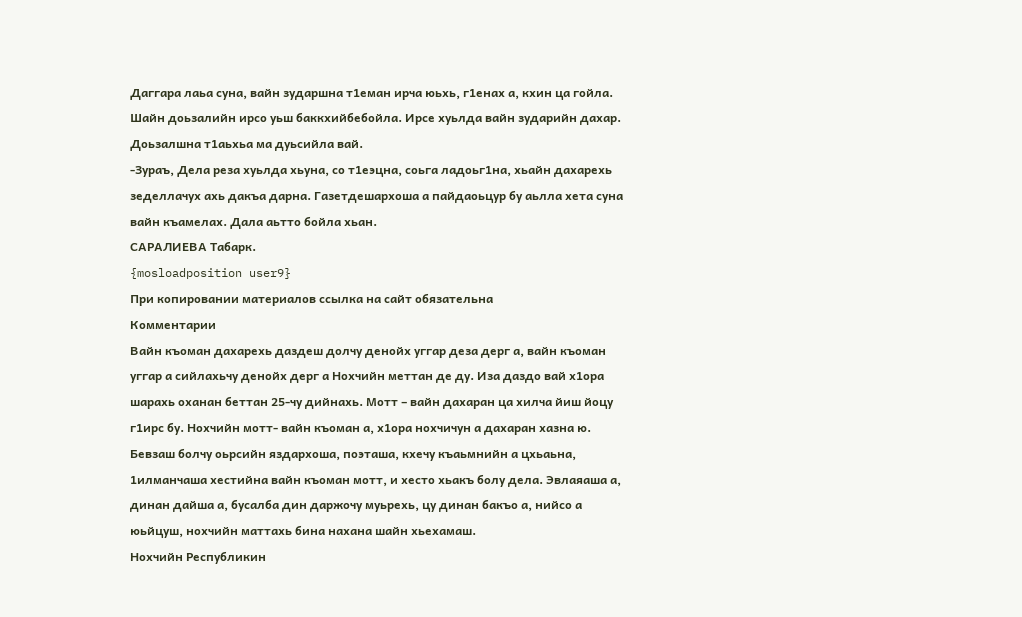Даггара лаьа суна, вайн зударшна т1еман ирча юьхь, г1енах а, кхин ца гойла. Шайн доьзалийн ирсо уьш баккхийбебойла. Ирсе хуьлда вайн зударийн дахар. Доьзалшна т1аьхьа ма дуьсийла вай.
-Зураъ, Дела реза хуьлда хьуна, со т1еэцна, соьга ладоьг1на, хьайн дахарехь зеделлачух ахь дакъа дарна. Газетдешархоша а пайдаоьцур бу аьлла хета суна вайн къамелах. Дала аьтто бойла хьан.
САРАЛИЕВА Табарк.
{mosloadposition user9}
При копировании материалов ссылка на сайт обязательна
Комментарии
Вайн къоман дахарехь даздеш долчу денойх уггар деза дерг а, вайн къоман уггар а сийлахьчу денойх дерг а Нохчийн меттан де ду. Иза даздо вай х1ора шарахь оханан беттан 25-чу дийнахь. Мотт – вайн дахаран ца хилча йиш йоцу г1ирс бу. Нохчийн мотт- вайн къоман а, х1ора нохчичун а дахаран хазна ю.
Бевзаш болчу оьрсийн яздархоша, поэташа, кхечу къаьмнийн а цхьаьна, 1илманчаша хестийна вайн къоман мотт, и хесто хьакъ болу дела. Эвлаяаша а, динан дайша а, бусалба дин даржочу муьрехь, цу динан бакъо а, нийсо а юьйцуш, нохчийн маттахь бина нахана шайн хьехамаш.
Нохчийн Республикин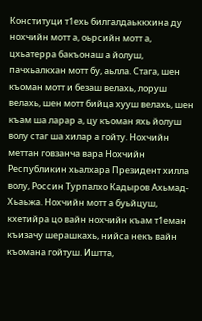Конституци т1ехь билгалдаьккхина ду нохчийн мотт а, оьрсийн мотт а, цхьатерра бакъонаш а йолуш, пачхьалкхан мотт бу, аьлла. Стага, шен къоман мотт и безаш велахь, лоруш велахь, шен мотт бийца хууш велахь, шен къам ша ларар а, цу къоман яхь йолуш волу стаг ша хилар а гойту. Нохчийн меттан говзанча вара Нохчийн Республикин хьалхара Президент хилла волу, Россин Турпалхо Кадыров Ахьмад-Хьаьжа. Нохчийн мотт а буьйцуш, кхетийра цо вайн нохчийн къам т1еман къизачу шерашкахь, нийса некъ вайн къомана гойтуш. Иштта,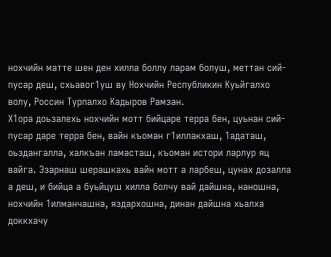нохчийн матте шен ден хилла боллу ларам болуш, меттан сий-пусар деш, схьавог1уш ву Нохчийн Республикин Куьйгалхо волу, Россин Турпалхо Кадыров Рамзан.
Х1ора доьзалехь нохчийн мотт бийцаре терра бен, цуьнан сий-пусар даре терра бен, вайн къоман г1иллакхаш, 1адаташ, оьздангалла, халкъан ламасташ, къоман истори ларлур яц вайга. Эзарнаш шерашкахь вайн мотт а ларбеш, цунах дозалла а деш, и бийца а буьйцуш хилла болчу вай дайшна, наношна, нохчийн 1илманчашна, яздархошна, динан дайшна хьалха доккхачу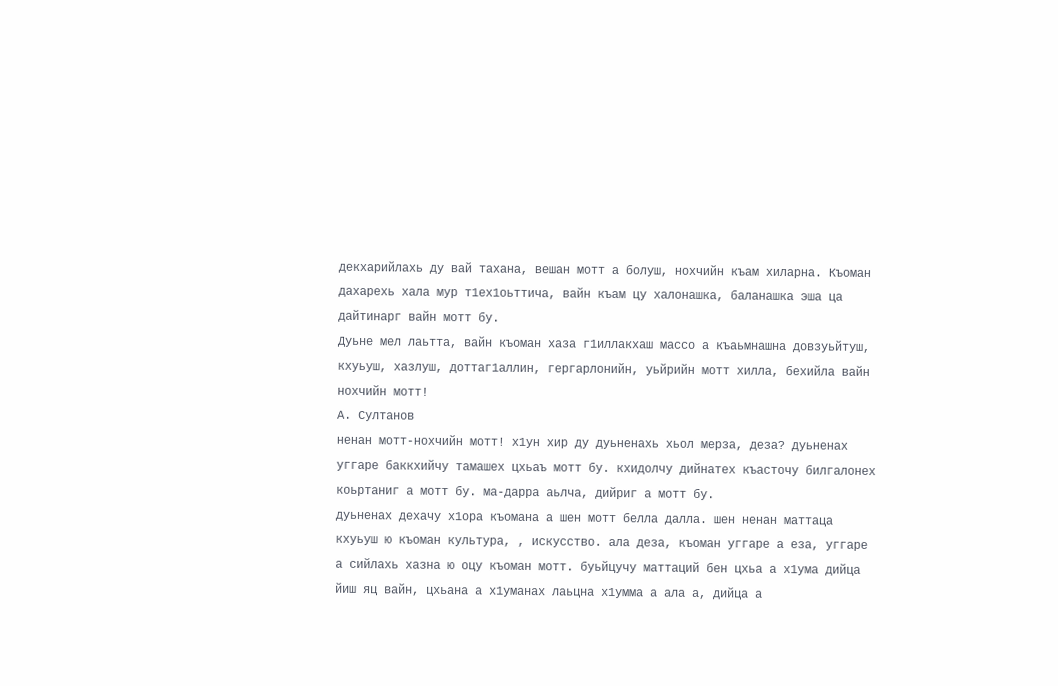декхарийлахь ду вай тахана, вешан мотт а болуш, нохчийн къам хиларна. Къоман дахарехь хала мур т1ех1оьттича, вайн къам цу халонашка, баланашка эша ца дайтинарг вайн мотт бу.
Дуьне мел лаьтта, вайн къоман хаза г1иллакхаш массо а къаьмнашна довзуьйтуш, кхуьуш, хазлуш, доттаг1аллин, гергарлонийн, уьйрийн мотт хилла, бехийла вайн нохчийн мотт!
А. Султанов
ненан мотт-нохчийн мотт! х1ун хир ду дуьненахь хьол мерза, деза? дуьненах уггаре баккхийчу тамашех цхьаъ мотт бу. кхидолчу дийнатех къасточу билгалонех коьртаниг а мотт бу. ма-дарра аьлча, дийриг а мотт бу.
дуьненах дехачу х1ора къомана а шен мотт белла далла. шен ненан маттаца кхуьуш ю къоман культура, , искусство. ала деза, къоман уггаре а еза, уггаре а сийлахь хазна ю оцу къоман мотт. буьйцучу маттаций бен цхьа а х1ума дийца йиш яц вайн, цхьана а х1уманах лаьцна х1умма а ала а, дийца а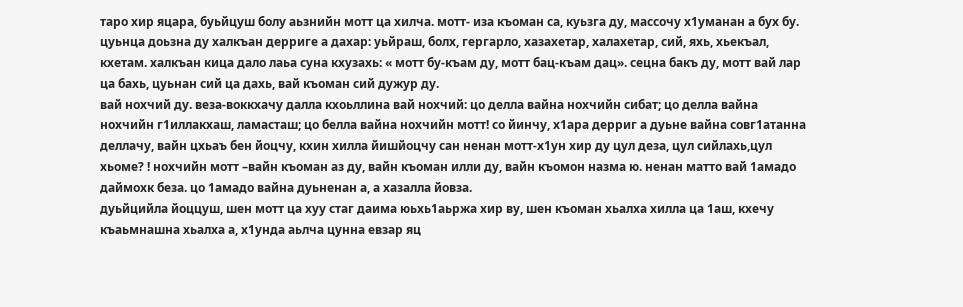таро хир яцара, буьйцуш болу аьзнийн мотт ца хилча. мотт- иза къоман са, куьзга ду, массочу х1уманан а бух бу. цуьнца доьзна ду халкъан дерриге а дахар: уьйраш, болх, гергарло, хазахетар, халахетар, сий, яхь, хьекъал, кхетам. халкъан кица дало лаьа суна кхузахь: « мотт бу-къам ду, мотт бац-къам дац». сецна бакъ ду, мотт вай лар ца бахь, цуьнан сий ца дахь, вай къоман сий дужур ду.
вай нохчий ду. веза-воккхачу далла кхоьллина вай нохчий: цо делла вайна нохчийн сибат; цо делла вайна нохчийн г1иллакхаш, ламасташ; цо белла вайна нохчийн мотт! со йинчу, х1ара дерриг а дуьне вайна совг1атанна деллачу, вайн цхьаъ бен йоцчу, кхин хилла йишйоцчу сан ненан мотт-х1ун хир ду цул деза, цул сийлахь,цул хьоме? ! нохчийн мотт –вайн къоман аз ду, вайн къоман илли ду, вайн къомон назма ю. ненан матто вай 1амадо даймохк беза. цо 1амадо вайна дуьненан а, а хазалла йовза.
дуьйцийла йоццуш, шен мотт ца хуу стаг даима юьхь1аьржа хир ву, шен къоман хьалха хилла ца 1аш, кхечу къаьмнашна хьалха а, х1унда аьлча цунна евзар яц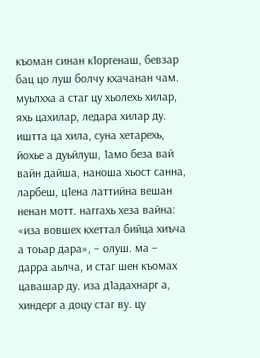къоман синан к1оргенаш, бевзар бац цо луш болчу кхачанан чам. муьлхха а стаг цу хьолехь хилар, яхь цахилар, ледара хилар ду. иштта ца хила, суна хетарехь, йохье а дуьйлуш, 1амо беза вай вайн дайша, наноша хьост санна, ларбеш, ц1ена латтийна вешан ненан мотт. наггахь хеза вайна: «иза вовшех кхеттал бийца хиъча а тоьар дара», – олуш. ма – дарра аьлча, и стаг шен къомах цавашар ду. иза д1адахнарг а, хиндерг а доцу стаг ву. цу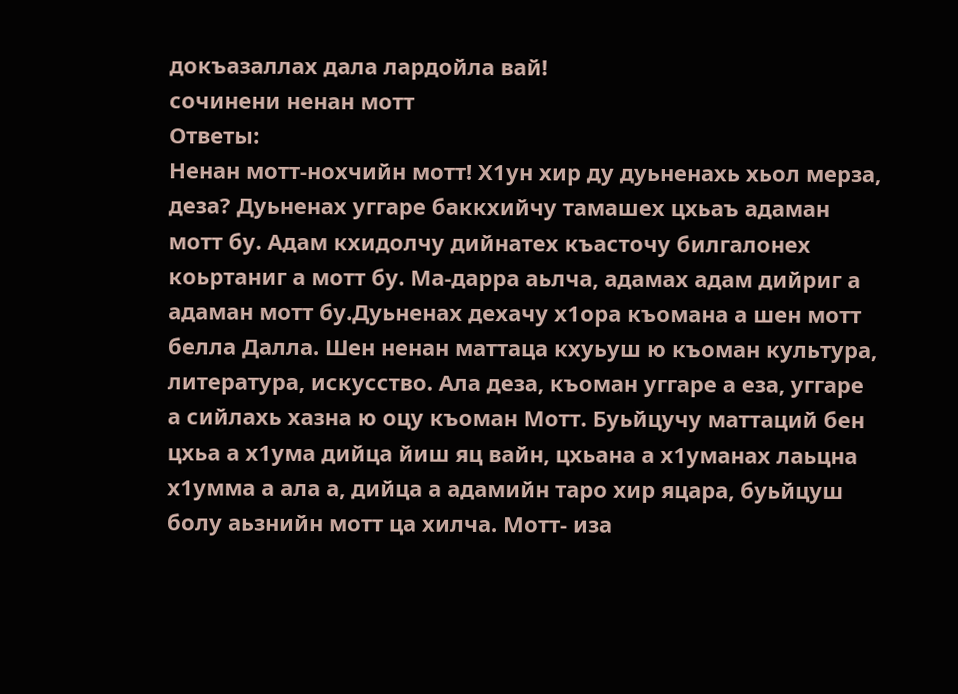докъазаллах дала лардойла вай!
сочинени ненан мотт
Ответы:
Ненан мотт-нохчийн мотт! Х1ун хир ду дуьненахь хьол мерза, деза? Дуьненах уггаре баккхийчу тамашех цхьаъ адаман мотт бу. Адам кхидолчу дийнатех къасточу билгалонех коьртаниг а мотт бу. Ма-дарра аьлча, адамах адам дийриг а адаман мотт бу.Дуьненах дехачу х1ора къомана а шен мотт белла Далла. Шен ненан маттаца кхуьуш ю къоман культура, литература, искусство. Ала деза, къоман уггаре а еза, уггаре а сийлахь хазна ю оцу къоман Мотт. Буьйцучу маттаций бен цхьа а х1ума дийца йиш яц вайн, цхьана а х1уманах лаьцна х1умма а ала а, дийца а адамийн таро хир яцара, буьйцуш болу аьзнийн мотт ца хилча. Мотт- иза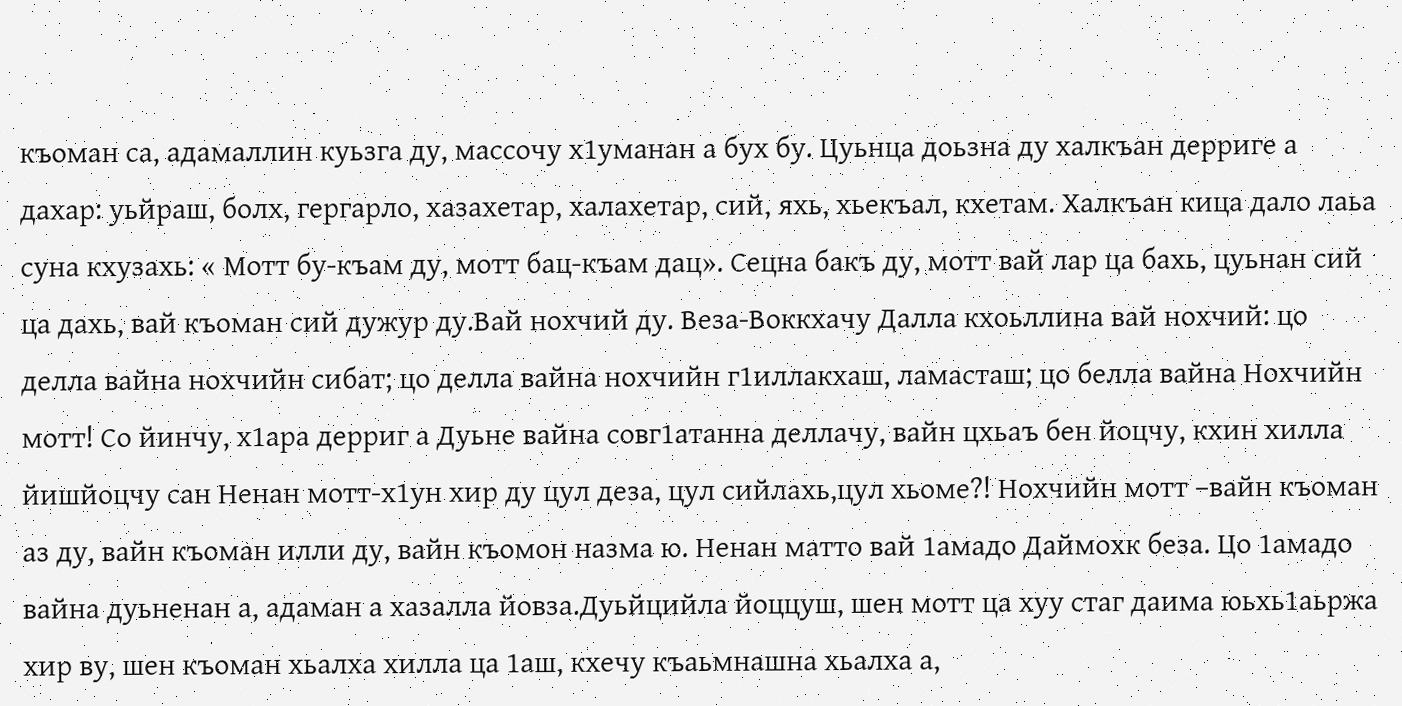къоман са, адамаллин куьзга ду, массочу х1уманан а бух бу. Цуьнца доьзна ду халкъан дерриге а дахар: уьйраш, болх, гергарло, хазахетар, халахетар, сий, яхь, хьекъал, кхетам. Халкъан кица дало лаьа суна кхузахь: « Мотт бу-къам ду, мотт бац-къам дац». Сецна бакъ ду, мотт вай лар ца бахь, цуьнан сий ца дахь, вай къоман сий дужур ду.Вай нохчий ду. Веза-Воккхачу Далла кхоьллина вай нохчий: цо делла вайна нохчийн сибат; цо делла вайна нохчийн г1иллакхаш, ламасташ; цо белла вайна Нохчийн мотт! Со йинчу, х1ара дерриг а Дуьне вайна совг1атанна деллачу, вайн цхьаъ бен йоцчу, кхин хилла йишйоцчу сан Ненан мотт-х1ун хир ду цул деза, цул сийлахь,цул хьоме?! Нохчийн мотт –вайн къоман аз ду, вайн къоман илли ду, вайн къомон назма ю. Ненан матто вай 1амадо Даймохк беза. Цо 1амадо вайна дуьненан а, адаман а хазалла йовза.Дуьйцийла йоццуш, шен мотт ца хуу стаг даима юьхь1аьржа хир ву, шен къоман хьалха хилла ца 1аш, кхечу къаьмнашна хьалха а,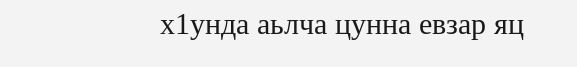х1унда аьлча цунна евзар яц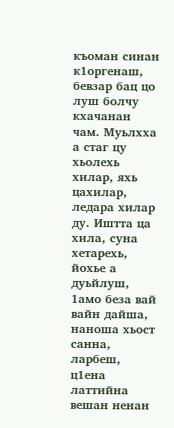къоман синан к1оргенаш, бевзар бац цо луш болчу кхачанан чам. Муьлхха а стаг цу хьолехь хилар, яхь цахилар, ледара хилар ду. Иштта ца хила, суна хетарехь, йохье а дуьйлуш, 1амо беза вай вайн дайша, наноша хьост санна, ларбеш, ц1ена латтийна вешан ненан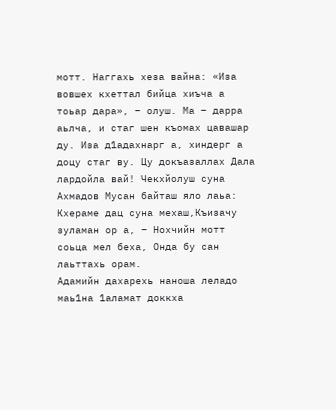мотт. Наггахь хеза вайна: «Иза вовшех кхеттал бийца хиъча а тоьар дара», – олуш. Ма – дарра аьлча, и стаг шен къомах цавашар ду. Иза д1адахнарг а, хиндерг а доцу стаг ву. Цу докъазаллах Дала лардойла вай! Чекхйолуш суна Ахмадов Мусан байташ яло лаьа: Кхераме дац суна мехаш,Къизачу зуламан ор а, – Нохчийн мотт соьца мел беха, Онда бу сан лаьттахь орам.
Адамийн дахарехь наноша леладо маь1на 1аламат доккха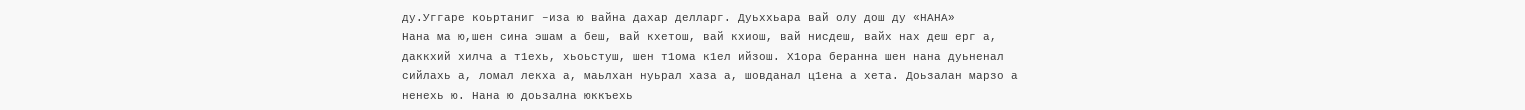ду.Уггаре коьртаниг –иза ю вайна дахар делларг. Дуьххьара вай олу дош ду «НАНА»
Нана ма ю,шен сина эшам а беш, вай кхетош, вай кхиош, вай нисдеш, вайх нах деш ерг а, даккхий хилча а т1ехь, хьоьстуш, шен т1ома к1ел ийзош. Х1ора беранна шен нана дуьненал сийлахь а, ломал лекха а, маьлхан нуьрал хаза а, шовданал ц1ена а хета. Доьзалан марзо а ненехь ю. Нана ю доьзална юккъехь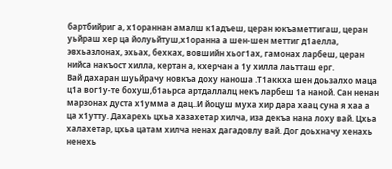бартбийриг а, х1ораннан амалш к1адъеш, церан юкъаметтигаш, церан уьйраш хер ца йолуьйтуш,х1оранна а шен-шен меттиг д1аелла, эвхьазлонах, эхьах, бехках, вовшийн хьог1ах, гамонах ларбеш, церан нийса накъост хилла, кертан а, кхерчан а 1у хилла лаьтташ ерг.
Вай дахаран шуьйрачу новкъа доху наноша .Т1аккха шен доьзалхо маца ц1а вог1у-те бохуш,б1аьрса артдаллалц некъ ларбеш 1а наной. Сан ненан марзонах дуста х1умма а дац..И йоцуш муха хир дара хаац суна я хаа а ца х1утту. Дахарехь цхьа хазахетар хилча, иза декъа нана лоху вай. Цхьа халахетар, цхьа цатам хилча ненах дагадовлу вай. Дог доьхначу хенахь ненехь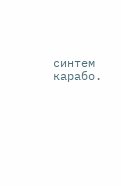синтем карабо.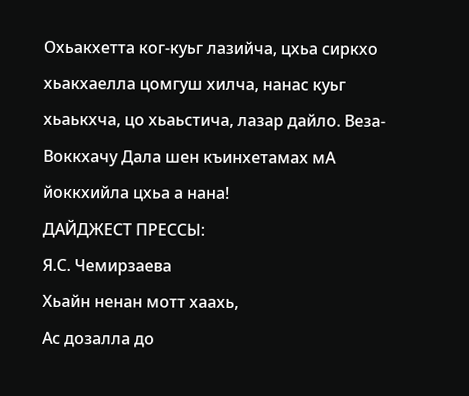Охьакхетта ког-куьг лазийча, цхьа сиркхо хьакхаелла цомгуш хилча, нанас куьг хьаькхча, цо хьаьстича, лазар дайло. Веза-Воккхачу Дала шен къинхетамах мА йоккхийла цхьа а нана!
ДАЙДЖЕСТ ПРЕССЫ:
Я.С. Чемирзаева
Хьайн ненан мотт хаахь,
Ас дозалла до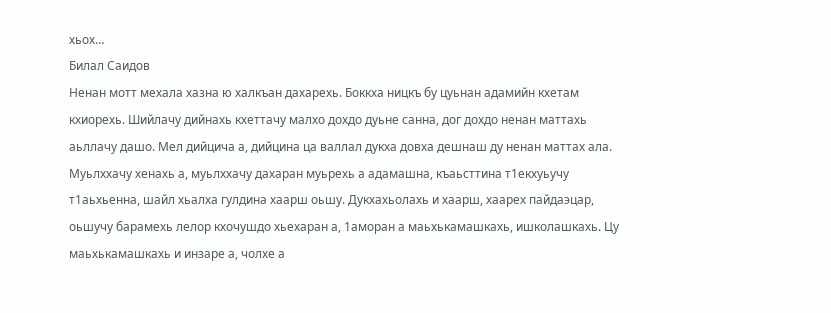хьох…
Билал Саидов
Ненан мотт мехала хазна ю халкъан дахарехь. Боккха ницкъ бу цуьнан адамийн кхетам кхиорехь. Шийлачу дийнахь кхеттачу малхо дохдо дуьне санна, дог дохдо ненан маттахь аьллачу дашо. Мел дийцича а, дийцина ца валлал дукха довха дешнаш ду ненан маттах ала. Муьлххачу хенахь а, муьлххачу дахаран муьрехь а адамашна, къаьсттина т1екхуьучу т1аьхьенна, шайл хьалха гулдина хаарш оьшу. Дукхахьолахь и хаарш, хаарех пайдаэцар, оьшучу барамехь лелор кхочушдо хьехаран а, 1аморан а маьхькамашкахь, ишколашкахь. Цу маьхькамашкахь и инзаре а, чолхе а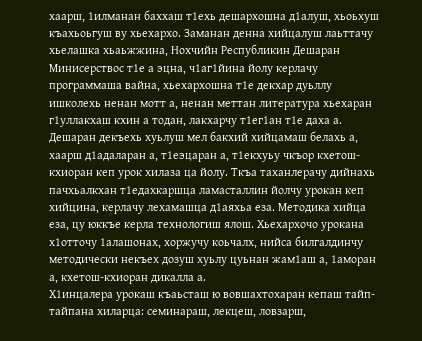хаарш, 1илманан баххаш т1ехь дешархошна д1алуш, хьоьхуш къахьоьгуш ву хьехархо. Заманан денна хийцалуш лаьттачу хьелашка хьаьжжина, Нохчийн Республикин Дешаран Минисерствос т1е а эцна, ч1аг1йина йолу керлачу программаша вайна, хьехархошна т1е декхар дуьллу ишколехь ненан мотт а, ненан меттан литература хьехаран г1уллакхаш кхин а тодан, лакхарчу т1ег1ан т1е даха а. Дешаран декъехь хуьлуш мел бакхий хийцамаш белахь а, хаарш д1адаларан а, т1еэцаран а, т1екхуьу чкъор кхетош-кхиоран кеп урок хилаза ца йолу. Ткъа таханлерачу дийнахь пачхьалкхан т1едахкаршца ламасталлин йолчу урокан кеп хийцина, керлачу лехамашца д1аяхьа еза. Методика хийца еза, цу юккъе керла технологиш ялош. Хьехархочо урокана х1отточу 1алашонах, хоржучу коьчалх, нийса билгалдинчу методически некъех дозуш хуьлу цуьнан жам1аш а, 1аморан а, кхетош-кхиоран дикалла а.
Х1инцалера урокаш къаьсташ ю вовшахтохаран кепаш тайп-тайпана хиларца: семинараш, лекцеш, ловзарш,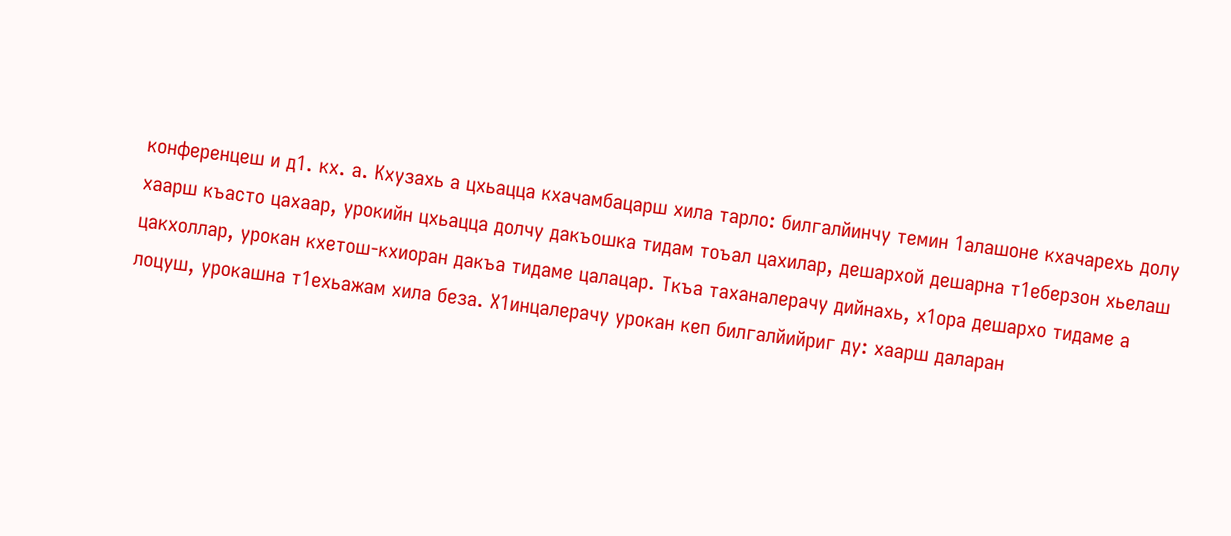конференцеш и д1. кх. а. Кхузахь а цхьацца кхачамбацарш хила тарло: билгалйинчу темин 1алашоне кхачарехь долу хаарш къасто цахаар, урокийн цхьацца долчу дакъошка тидам тоъал цахилар, дешархой дешарна т1еберзон хьелаш цакхоллар, урокан кхетош-кхиоран дакъа тидаме цалацар. Ткъа таханалерачу дийнахь, х1ора дешархо тидаме а лоцуш, урокашна т1ехьажам хила беза. Х1инцалерачу урокан кеп билгалйийриг ду: хаарш даларан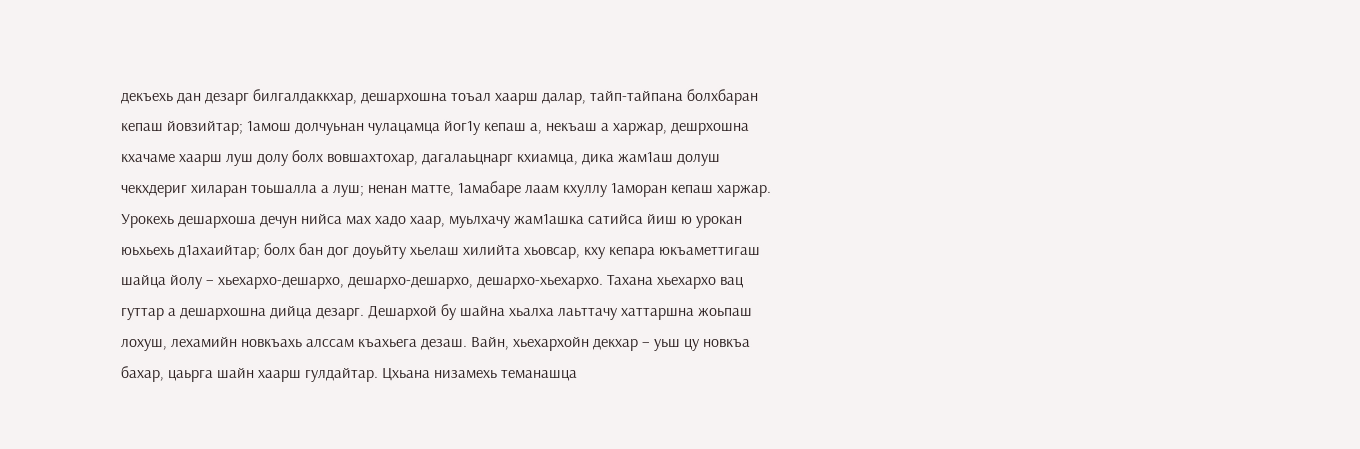декъехь дан дезарг билгалдаккхар, дешархошна тоъал хаарш далар, тайп-тайпана болхбаран кепаш йовзийтар; 1амош долчуьнан чулацамца йог1у кепаш а, некъаш а харжар, дешрхошна кхачаме хаарш луш долу болх вовшахтохар, дагалаьцнарг кхиамца, дика жам1аш долуш чекхдериг хиларан тоьшалла а луш; ненан матте, 1амабаре лаам кхуллу 1аморан кепаш харжар.
Урокехь дешархоша дечун нийса мах хадо хаар, муьлхачу жам1ашка сатийса йиш ю урокан юьхьехь д1ахаийтар; болх бан дог доуьйту хьелаш хилийта хьовсар, кху кепара юкъаметтигаш шайца йолу – хьехархо-дешархо, дешархо-дешархо, дешархо-хьехархо. Тахана хьехархо вац гуттар а дешархошна дийца дезарг. Дешархой бу шайна хьалха лаьттачу хаттаршна жоьпаш лохуш, лехамийн новкъахь алссам къахьега дезаш. Вайн, хьехархойн декхар – уьш цу новкъа бахар, цаьрга шайн хаарш гулдайтар. Цхьана низамехь теманашца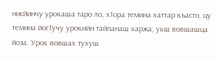нисйинчу урокаша таро ло, х1ора темина хаттар къасто, цу темина йог1учу урокийн тайпанаш харжа, уьш вовшашца йоза. Урок вовшах тухуш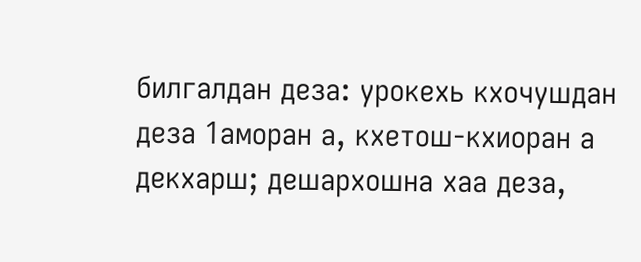билгалдан деза: урокехь кхочушдан деза 1аморан а, кхетош-кхиоран а декхарш; дешархошна хаа деза,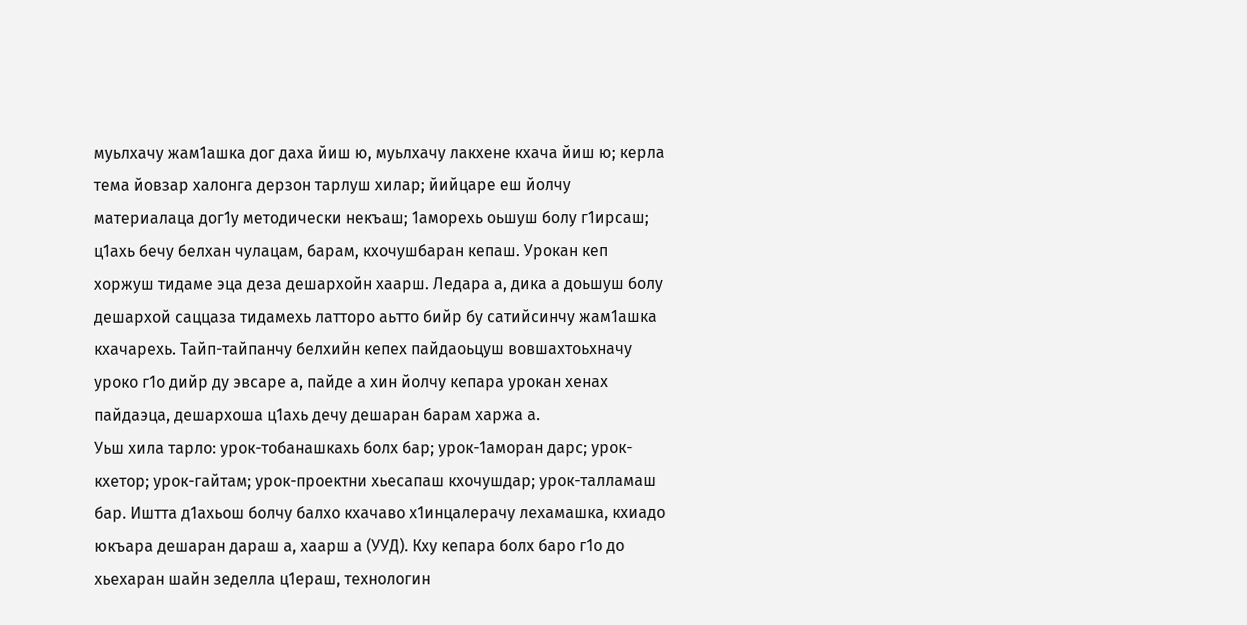муьлхачу жам1ашка дог даха йиш ю, муьлхачу лакхене кхача йиш ю; керла тема йовзар халонга дерзон тарлуш хилар; йийцаре еш йолчу материалаца дог1у методически некъаш; 1аморехь оьшуш болу г1ирсаш; ц1ахь бечу белхан чулацам, барам, кхочушбаран кепаш. Урокан кеп хоржуш тидаме эца деза дешархойн хаарш. Ледара а, дика а доьшуш болу дешархой саццаза тидамехь латторо аьтто бийр бу сатийсинчу жам1ашка кхачарехь. Тайп-тайпанчу белхийн кепех пайдаоьцуш вовшахтоьхначу уроко г1о дийр ду эвсаре а, пайде а хин йолчу кепара урокан хенах пайдаэца, дешархоша ц1ахь дечу дешаран барам харжа а.
Уьш хила тарло: урок-тобанашкахь болх бар; урок-1аморан дарс; урок-кхетор; урок-гайтам; урок-проектни хьесапаш кхочушдар; урок-талламаш бар. Иштта д1ахьош болчу балхо кхачаво х1инцалерачу лехамашка, кхиадо юкъара дешаран дараш а, хаарш а (УУД). Кху кепара болх баро г1о до хьехаран шайн зеделла ц1ераш, технологин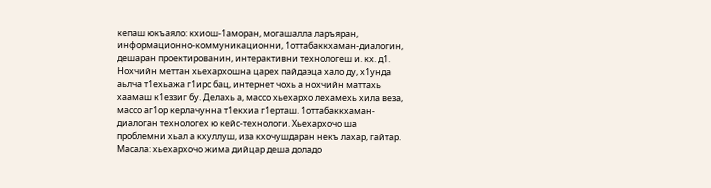кепаш юкъаяло: кхиош-1аморан, могашалла ларъяран, информационно-коммуникационни, 1оттабаккхаман-диалогин, дешаран проектированин, интерактивни технологеш и. кх. д1. Нохчийн меттан хьехархошна царех пайдаэца хало ду, х1унда аьлча т1ехьажа г1ирс бац, интернет чохь а нохчийн маттахь хаамаш к1еззиг бу. Делахь а, массо хьехархо лехамехь хила веза, массо аг1ор керлачунна т1екхиа г1ерташ. 1оттабаккхаман-диалоган технологех ю кейс-технологи. Хьехархочо ша проблемни хьал а кхуллуш, иза кхочушдаран некъ лахар, гайтар. Масала: хьехархочо жима дийцар деша доладо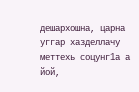дешархошна, царна уггар хазделлачу меттехь соцунг1а а йой,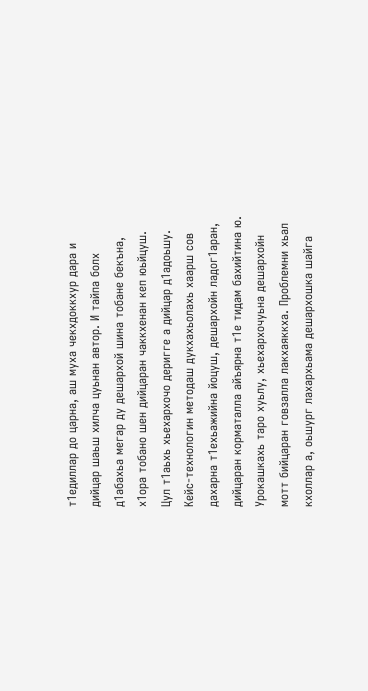т1едиллар до царна, аш муха чекхдоккхур дара и дийцар шаьш хилча цуьнан автор. И тайпа болх д1абахьа мегар ду дешархой шина тобане бекъна, х1ора тобано шен дийцаран чаккхенан кеп юьйцуш. Цул т1аьхь хьехархочо деригге а дийцар д1адоьшу. Кейс-технологин методаш дукхахьолахь хаарш сов дахарна т1ехьажийна йоцуш, дешархойн ладог1аран, дийцаран корматалла айъярна т1е тидам бахийтина ю. Урокашкахь таро хуьлу, хьехархочуьна дешархойн мотт бийцаран говзалла лакхаяккха. Проблемни хьал кхоллар а, оьшург лахархьама дешархошка шайга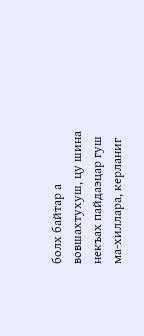болх байтар а вовшахтухуш, цу шина некъах пайдаэцар гуш ма-хиллара, керланиг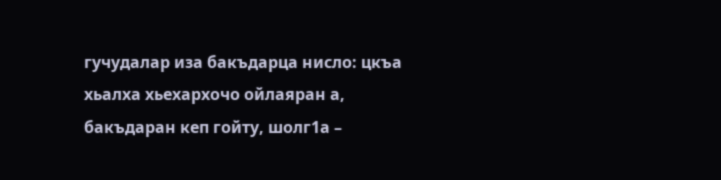гучудалар иза бакъдарца нисло: цкъа хьалха хьехархочо ойлаяран а, бакъдаран кеп гойту, шолг1а –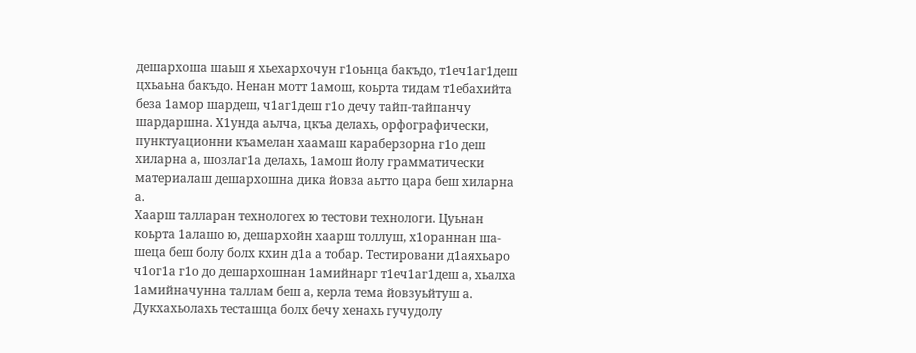дешархоша шаьш я хьехархочун г1оьнца бакъдо, т1еч1аг1деш цхьаьна бакъдо. Ненан мотт 1амош, коьрта тидам т1ебахийта беза 1амор шардеш, ч1аг1деш г1о дечу тайп-тайпанчу шардаршна. Х1унда аьлча, цкъа делахь, орфографически, пунктуационни къамелан хаамаш караберзорна г1о деш хиларна а, шозлаг1а делахь, 1амош йолу грамматически материалаш дешархошна дика йовза аьтто цара беш хиларна а.
Хаарш талларан технологех ю тестови технологи. Цуьнан коьрта 1алашо ю, дешархойн хаарш толлуш, х1ораннан ша-шеца беш болу болх кхин д1а а тобар. Тестировани д1аяхьаро ч1ог1а г1о до дешархошнан 1амийнарг т1еч1аг1деш а, хьалха 1амийначунна таллам беш а, керла тема йовзуьйтуш а. Дукхахьолахь тесташца болх бечу хенахь гучудолу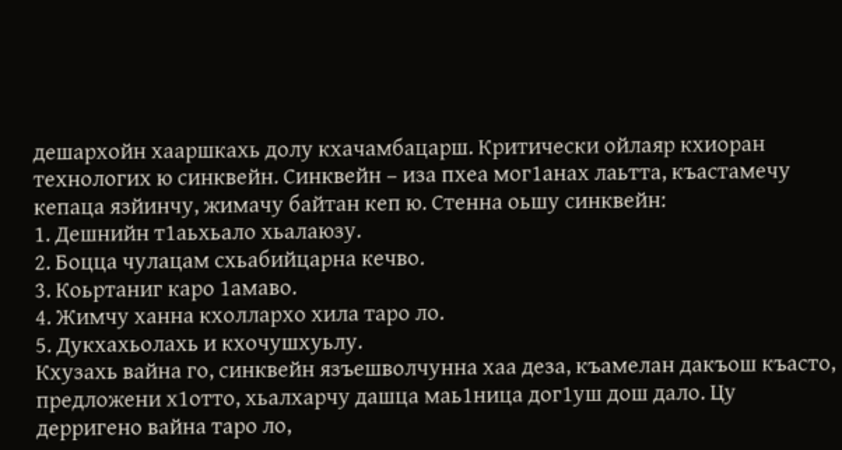дешархойн хааршкахь долу кхачамбацарш. Критически ойлаяр кхиоран технологих ю синквейн. Синквейн – иза пхеа мог1анах лаьтта, къастамечу кепаца язйинчу, жимачу байтан кеп ю. Стенна оьшу синквейн:
1. Дешнийн т1аьхьало хьалаюзу.
2. Боцца чулацам схьабийцарна кечво.
3. Коьртаниг каро 1амаво.
4. Жимчу ханна кхоллархо хила таро ло.
5. Дукхахьолахь и кхочушхуьлу.
Кхузахь вайна го, синквейн язъешволчунна хаа деза, къамелан дакъош къасто, предложени х1отто, хьалхарчу дашца маь1ница дог1уш дош дало. Цу дерригено вайна таро ло,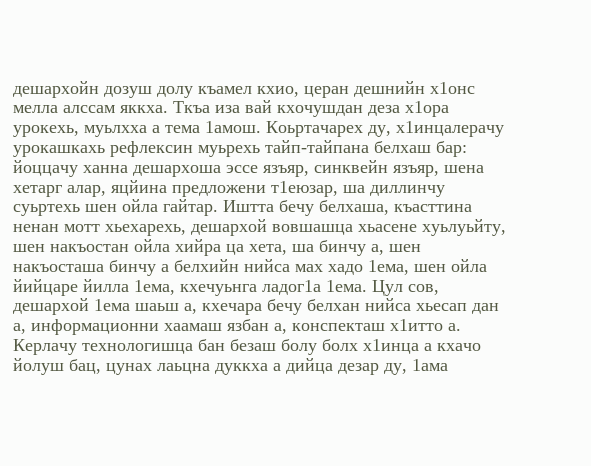дешархойн дозуш долу къамел кхио, церан дешнийн х1онс мелла алссам яккха. Ткъа иза вай кхочушдан деза х1ора урокехь, муьлхха а тема 1амош. Коьртачарех ду, х1инцалерачу урокашкахь рефлексин муьрехь тайп-тайпана белхаш бар: йоццачу ханна дешархоша эссе язъяр, синквейн язъяр, шена хетарг алар, яцйина предложени т1еюзар, ша диллинчу суьртехь шен ойла гайтар. Иштта бечу белхаша, къасттина ненан мотт хьехарехь, дешархой вовшашца хьасене хуьлуьйту, шен накъостан ойла хийра ца хета, ша бинчу а, шен накъосташа бинчу а белхийн нийса мах хадо 1ема, шен ойла йийцаре йилла 1ема, кхечуьнга ладог1а 1ема. Цул сов, дешархой 1ема шаьш а, кхечара бечу белхан нийса хьесап дан а, информационни хаамаш язбан а, конспекташ х1итто а. Керлачу технологишца бан безаш болу болх х1инца а кхачо йолуш бац, цунах лаьцна дуккха а дийца дезар ду, 1ама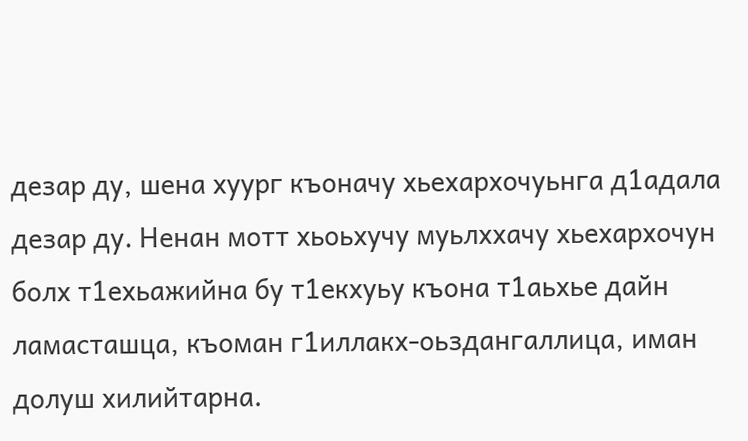дезар ду, шена хуург къоначу хьехархочуьнга д1адала дезар ду. Ненан мотт хьоьхучу муьлххачу хьехархочун болх т1ехьажийна бу т1екхуьу къона т1аьхье дайн ламасташца, къоман г1иллакх-оьздангаллица, иман долуш хилийтарна.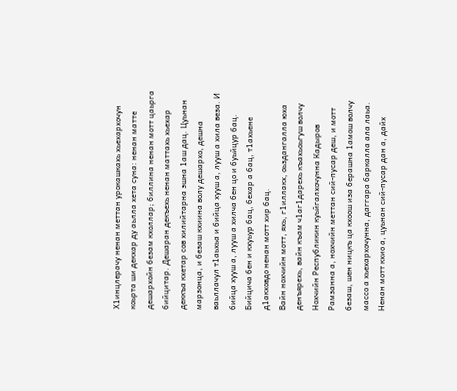Х1инцлерачу ненан меттан урокашкахь хьехархочун коьрта ши декхар ду аьлла хета суна: ненан матте дешархойн безам кхоллар; биллина ненан мотт цаьрга бийцитар. Дешаран декъехь ненан маттахь хьехар деккъа кхетар сов хилийтарна эшна 1аш дац. Цуьнан марзонца, и безаш кхиина волу дешархо, дешна ваьллачул т1аьхьа и бийца хууш а, лууш а хила веза. И бийца хууш а, лууш а хилча бен цо и буьйцур бац. Бийцича бен и кхуьур бац, бехар а бац, т1ахьене д1акховдо ненан мотт хир бац.
Вайн нохчийн мотт, яхь, г1иллакх, оьздангалла юха денъярехь, вайн къам ч1аг1дарехь къахьоьгуш волчу Нохчийн Республикин куьйгалхочунна Кадыров Рамзанна а, нохчийн меттан сий-пусар деш, и мотт безаш, шен ницкъ ца кхоош иза берашна 1амош волчу массо а хьехархочунна, даггара баркалла ала лаьа. Ненан мотт кхио а, цуьнан сий-пусар дан а, дайх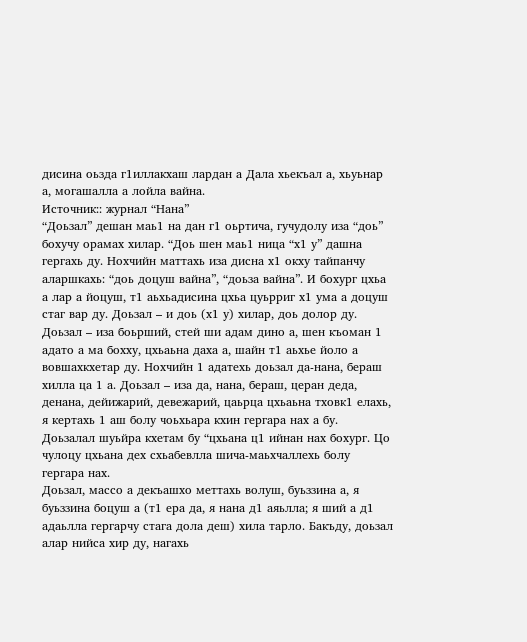дисина оьзда г1иллакхаш лардан а Дала хьекъал а, хьуьнар а, могашалла а лойла вайна.
Источник:: журнал “Нана”
“Доьзал” дешан маь1 на дан г1 оьртича, гучудолу иза “доь” бохучу орамах хилар. “Доь шен маь1 ница “х1 у” дашна гергахь ду. Нохчийн маттахь иза дисна х1 окху тайпанчу аларшкахь: “доь доцуш вайна”, “доьза вайна”. И бохург цхьа а лар а йоцуш, т1 аьхьадисина цхьа цуьрриг х1 ума а доцуш стаг вар ду. Доьзал – и доь (х1 у) хилар, доь долор ду.
Доьзал – иза боьрший, стей ши адам дино а, шен къоман 1 адато а ма бохху, цхьаьна даха а, шайн т1 аьхье йоло а вовшахкхетар ду. Нохчийн 1 адатехь доьзал да-нана, бераш хилла ца 1 а. Доьзал – иза да, нана, бераш, церан деда, денана, дейижарий, девежарий, цаьрца цхьаьна тховк1 елахь, я кертахь 1 аш болу чоьхьара кхин гергара нах а бу. Доьзалал шуьйра кхетам бу “цхьана ц1 ийнан нах бохург. Цо чулоцу цхьана дех схьабевлла шича-маьхчаллехь болу гергара нах.
Доьзал, массо а декъашхо меттахь волуш, буьззина а, я буьззина боцуш а (т1 ера да, я нана д1 аяьлла; я ший а д1 адаьлла гергарчу стага дола деш) хила тарло. Бакъду, доьзал алар нийса хир ду, нагахь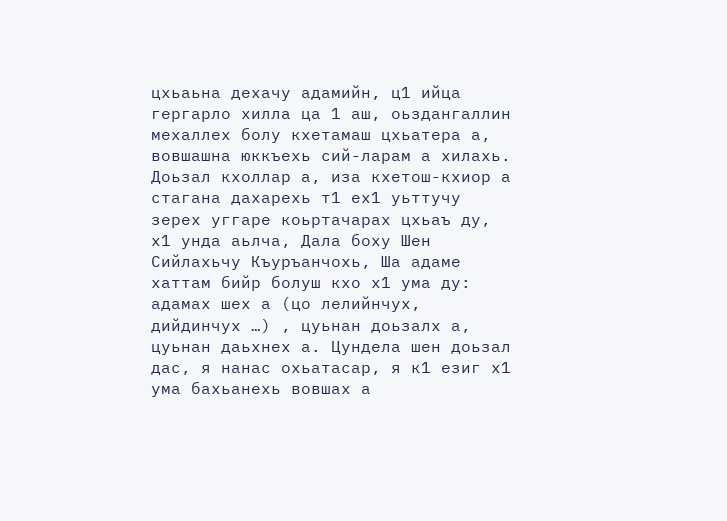цхьаьна дехачу адамийн, ц1 ийца гергарло хилла ца 1 аш, оьздангаллин мехаллех болу кхетамаш цхьатера а, вовшашна юккъехь сий-ларам а хилахь.
Доьзал кхоллар а, иза кхетош-кхиор а стагана дахарехь т1 ех1 уьттучу зерех уггаре коьртачарах цхьаъ ду, х1 унда аьлча, Дала боху Шен Сийлахьчу Къуръанчохь, Ша адаме хаттам бийр болуш кхо х1 ума ду: адамах шех а (цо лелийнчух, дийдинчух …) , цуьнан доьзалх а, цуьнан даьхнех а. Цундела шен доьзал дас, я нанас охьатасар, я к1 езиг х1 ума бахьанехь вовшах а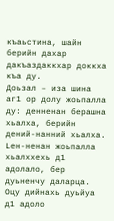къаьстина, шайн берийн дахар дакъаздаккхар доккха къа ду.
Доьзал – иза шина аг1 ор долу жоьпалла ду: денненан берашна хьалха, берийн дений-нанний хьалха. Lен-ненан жоьпалла хьалххехь д1 адолало, бер дуьненчу даларца. Оцу дийнахь дуьйyа д1 адоло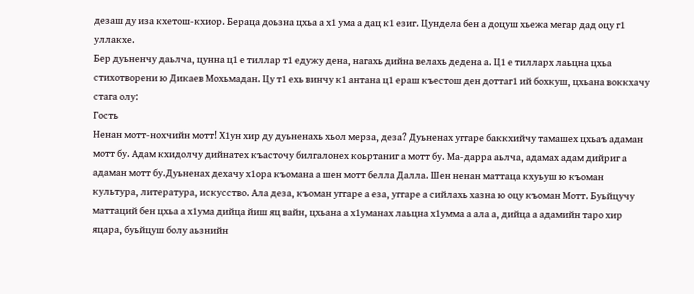дезаш ду иза кхетош-кхиор. Бераца доьзна цхьа а х1 ума а дац к1 езиг. Цундела бен а доцуш хьежа мегар дад оцу г1 уллакхе.
Бер дуьненчу даьлча, цунна ц1 е тиллар т1 едужу дена, нагахь дийна велахь дедена а. Ц1 е тилларх лаьцна цхьа стихотворени ю Дикаев Мохьмадан. Цу т1 ехь винчу к1 антана ц1 ераш къестош ден доттаг1 ий бохкуш, цхьана воккхачу стага олу:
Гость
Ненан мотт-нохчийн мотт! Х1ун хир ду дуьненахь хьол мерза, деза? Дуьненах уггаре баккхийчу тамашех цхьаъ адаман мотт бу. Адам кхидолчу дийнатех къасточу билгалонех коьртаниг а мотт бу. Ма-дарра аьлча, адамах адам дийриг а адаман мотт бу.Дуьненах дехачу х1ора къомана а шен мотт белла Далла. Шен ненан маттаца кхуьуш ю къоман культура, литература, искусство. Ала деза, къоман уггаре а еза, уггаре а сийлахь хазна ю оцу къоман Мотт. Буьйцучу маттаций бен цхьа а х1ума дийца йиш яц вайн, цхьана а х1уманах лаьцна х1умма а ала а, дийца а адамийн таро хир яцара, буьйцуш болу аьзнийн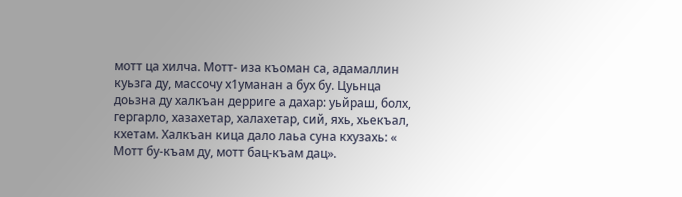мотт ца хилча. Мотт- иза къоман са, адамаллин куьзга ду, массочу х1уманан а бух бу. Цуьнца доьзна ду халкъан дерриге а дахар: уьйраш, болх, гергарло, хазахетар, халахетар, сий, яхь, хьекъал, кхетам. Халкъан кица дало лаьа суна кхузахь: « Мотт бу-къам ду, мотт бац-къам дац».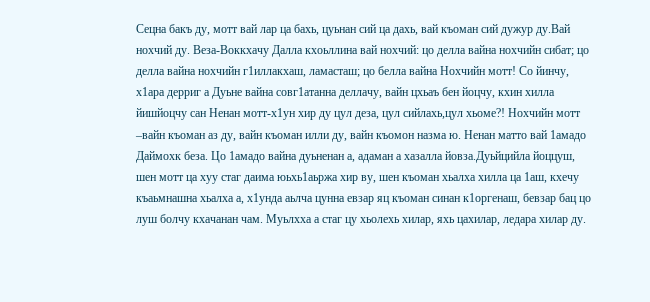Сецна бакъ ду, мотт вай лар ца бахь, цуьнан сий ца дахь, вай къоман сий дужур ду.Вай нохчий ду. Веза-Воккхачу Далла кхоьллина вай нохчий: цо делла вайна нохчийн сибат; цо делла вайна нохчийн г1иллакхаш, ламасташ; цо белла вайна Нохчийн мотт! Со йинчу, х1ара дерриг а Дуьне вайна совг1атанна деллачу, вайн цхьаъ бен йоцчу, кхин хилла йишйоцчу сан Ненан мотт-х1ун хир ду цул деза, цул сийлахь,цул хьоме?! Нохчийн мотт –вайн къоман аз ду, вайн къоман илли ду, вайн къомон назма ю. Ненан матто вай 1амадо Даймохк беза. Цо 1амадо вайна дуьненан а, адаман а хазалла йовза.Дуьйцийла йоццуш, шен мотт ца хуу стаг даима юьхь1аьржа хир ву, шен къоман хьалха хилла ца 1аш, кхечу къаьмнашна хьалха а, х1унда аьлча цунна евзар яц къоман синан к1оргенаш, бевзар бац цо луш болчу кхачанан чам. Муьлхха а стаг цу хьолехь хилар, яхь цахилар, ледара хилар ду.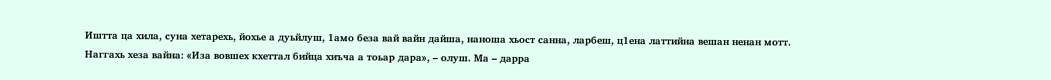Иштта ца хила, суна хетарехь, йохье а дуьйлуш, 1амо беза вай вайн дайша, наноша хьост санна, ларбеш, ц1ена латтийна вешан ненан мотт. Наггахь хеза вайна: «Иза вовшех кхеттал бийца хиъча а тоьар дара», – олуш. Ма – дарра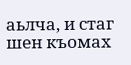аьлча, и стаг шен къомах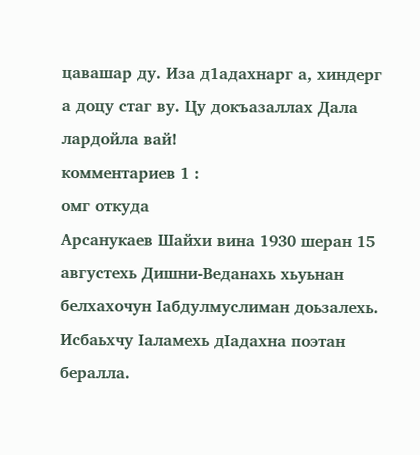цавашар ду. Иза д1адахнарг а, хиндерг а доцу стаг ву. Цу докъазаллах Дала лардойла вай!
комментариев 1 :
омг откуда
Арсанукаев Шайхи вина 1930 шеран 15 августехь Дишни-Веданахь хьуьнан белхахочун Iабдулмуслиман доьзалехь. Исбаьхчу Iаламехь дIадахна поэтан бералла.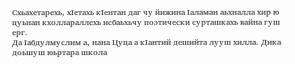Схьахетарехь, хIетахь кIентан даг чу йижина Iаламан аьхналла хир ю цуьнан кхоллараллехь исбаьхьчу поэтически сурташкахь вайна гуш ерг.
Да Iабдулмуслим а, нана Цуца а кIантий дешийта лууш хилла. Дика доьшуш юьртара школа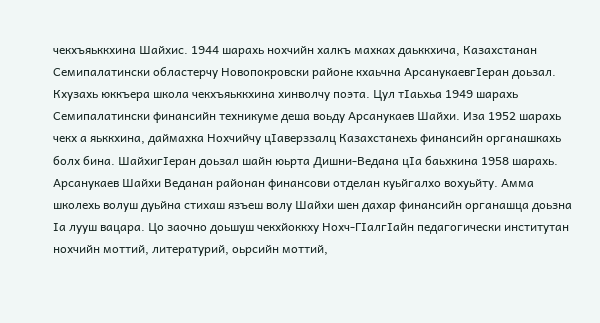чекхъяьккхина Шайхис. 1944 шарахь нохчийн халкъ махках даьккхича, Казахстанан Семипалатински областерчу Новопокровски районе кхаьчна АрсанукаевгIеран доьзал. Кхузахь юккъера школа чекхъяьккхина хинволчу поэта. Цул тIаьхьа 1949 шарахь Семипалатински финансийн техникуме деша воьду Арсанукаев Шайхи. Иза 1952 шарахь чекх а яьккхина, даймахка Нохчийчу цIаверззалц Казахстанехь финансийн органашкахь болх бина. ШайхигIеран доьзал шайн юьрта Дишни-Ведана цIа баьхкина 1958 шарахь. Арсанукаев Шайхи Веданан районан финансови отделан куьйгалхо вохуьйту. Амма школехь волуш дуьйна стихаш язъеш волу Шайхи шен дахар финансийн органашца доьзна Iа лууш вацара. Цо заочно доьшуш чекхйоккху Нохч-ГIалгIайн педагогически институтан нохчийн моттий, литературий, оьрсийн моттий,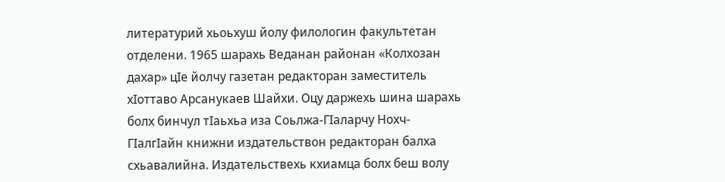литературий хьоьхуш йолу филологин факультетан отделени. 1965 шарахь Веданан районан «Колхозан дахар» цIе йолчу газетан редакторан заместитель хIоттаво Арсанукаев Шайхи. Оцу даржехь шина шарахь болх бинчул тIаьхьа иза Соьлжа-ГIаларчу Нохч-ГIалгIайн книжни издательствон редакторан балха схьавалийна. Издательствехь кхиамца болх беш волу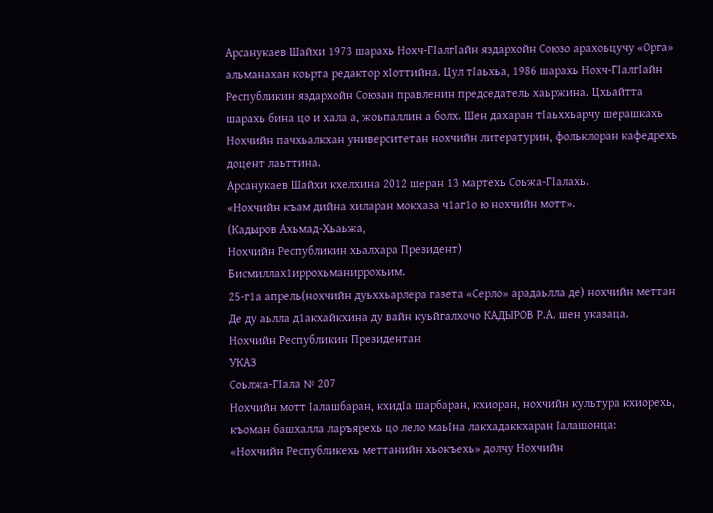Арсанукаев Шайхи 1973 шарахь Нохч-ГIалгIайн яздархойн Союзо арахоьцучу «Орга» альманахан коьрта редактор хIоттийна. Цул тIаьхьа, 1986 шарахь Нохч-ГIалгIайн Республикин яздархойн Союзан правленин председатель хаьржина. Цхьайтта шарахь бина цо и хала а, жоьпаллин а болх. Шен дахаран тIаьххьарчу шерашкахь Нохчийн пачхьалкхан университетан нохчийн литературин, фольклоран кафедрехь доцент лаьттина.
Арсанукаев Шайхи кхелхина 2012 шеран 13 мартехь Соьжа-ГIалахь.
«Нохчийн къам дийна хиларан мокхаза ч1аг1о ю нохчийн мотт».
(Кадыров Ахьмад-Хьаьжа,
Нохчийн Республикин хьалхара Президент)
Бисмиллах1иррохьманиррохьим.
25-г1а апрель(нохчийн дуьххьарлера газета «Серло» арадаьлла де) нохчийн меттан Де ду аьлла д1акхайкхина ду вайн куьйгалхочо КАДЫРОВ Р.А. шен указаца.
Нохчийн Республикин Президентан
УКАЗ
Соьлжа-ГIала № 207
Нохчийн мотт Iалашбаран, кхидIа шарбаран, кхиоран, нохчийн культура кхиорехь, къоман башхалла ларъярехь цо лело маьIна лакхадаккхаран Iалашонца:
«Нохчийн Республикехь меттанийн хьокъехь» долчу Нохчийн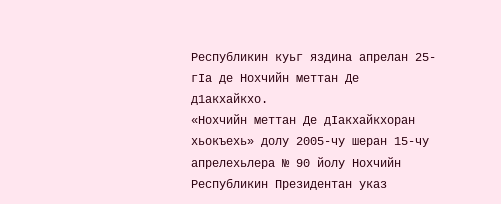Республикин куьг яздина апрелан 25-гIа де Нохчийн меттан Де д1акхайкхо.
«Нохчийн меттан Де дIакхайкхоран хьокъехь» долу 2005-чу шеран 15-чу апрелехьлера № 90 йолу Нохчийн Республикин Президентан указ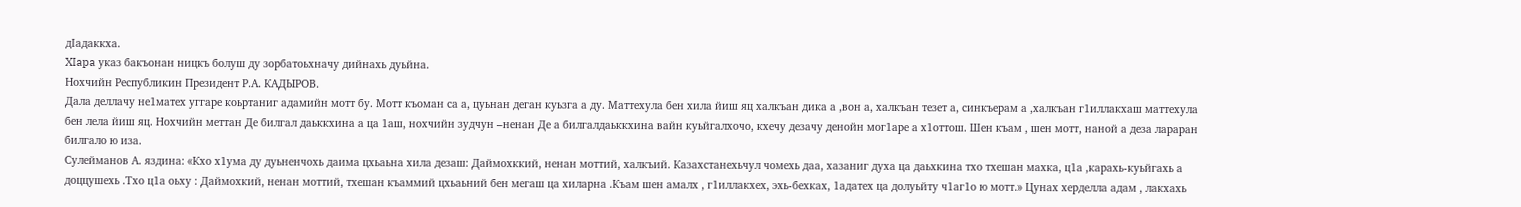дIадаккха.
XIapa указ бакъонан ницкъ болуш ду зорбатоьхначу дийнахь дуьйна.
Нохчийн Республикин Президент Р.А. КАДЫРОВ.
Дала деллачу не1матех уггаре коьртаниг адамийн мотт бу. Мотт къоман са а, цуьнан деган куьзга а ду. Маттехула бен хила йиш яц халкъан дика а ,вон а, халкъан тезет а, синкъерам а ,халкъан г1иллакхаш маттехула бен лела йиш яц. Нохчийн меттан Де билгал даьккхина а ца 1аш, нохчийн зудчун –ненан Де а билгалдаьккхина вайн куьйгалхочо, кхечу дезачу денойн мог1аре а х1оттош. Шен къам , шен мотт, наной а деза лараран билгало ю иза.
Сулейманов А. яздина: «Кхо х1ума ду дуьненчохь даима цхьаьна хила дезаш: Даймохккий, ненан моттий, халкъий. Казахстанехьчул чомехь даа, хазаниг духа ца даьхкина тхо тхешан махка, ц1а ,карахь-куьйгахь а доццушехь .Тхо ц1а оьху : Даймохкий, ненан моттий, тхешан къаммий цхьаьний бен мегаш ца хиларна .Къам шен амалх , г1иллакхех, эхь-бехках, 1адатех ца долуьйту ч1аг1о ю мотт.» Цунах херделла адам , лакхахь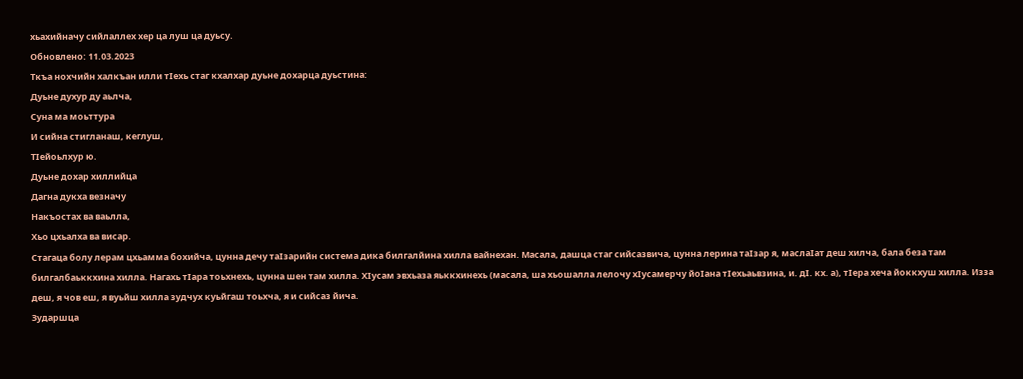хьахийначу сийлаллех хер ца луш ца дуьсу.
Обновлено: 11.03.2023
Ткъа нохчийн халкъан илли тIехь стаг кхалхар дуьне дохарца дуьстина:
Дуьне духур ду аьлча,
Суна ма моьттура
И сийна стигланаш, кеглуш,
ТIейоьлхур ю.
Дуьне дохар хиллийца
Дагна дукха везначу
Накъостах ва ваьлла,
Хьо цхьалха ва висар.
Стагаца болу лерам цхьамма бохийча, цунна дечу таIзарийн система дика билгалйина хилла вайнехан. Масала, дашца стаг сийсазвича, цунна лерина таIзар я, маслаIат деш хилча, бала беза там билгалбаьккхина хилла. Нагахь тIара тоьхнехь, цунна шен там хилла. ХIусам эвхьаза яьккхинехь (масала, ша хьошалла лелочу хIусамерчу йоIана тIехьаьвзина, и. дI. кх. а), тIера хеча йоккхуш хилла. Изза деш, я чов еш, я вуьйш хилла зудчух куьйгаш тоьхча, я и сийсаз йича.
Зударшца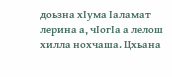доьзна хIума Iаламат лерина а, чIогIа а лелош хилла нохчаша. Цхьана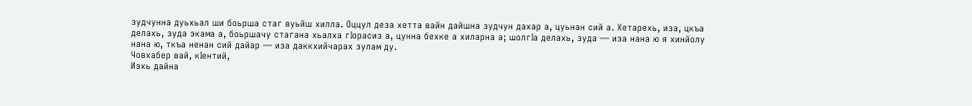зудчунна дуьхьал ши боьрша стаг вуьйш хилла. Оццул деза хетта вайн дайшна зудчун дахар а, цуьнан сий а. Хетарехь, иза, цкъа делахь, зуда экама а, боьршачу стагана хьалха гIорасиз а, цунна бехке а хиларна а; шолгIа делахь, зуда — иза нана ю я хинйолу нана ю, ткъа ненан сий дайар — иза даккхийчарах зулам ду.
Човхабер вай, кIентий,
Иэхь дайна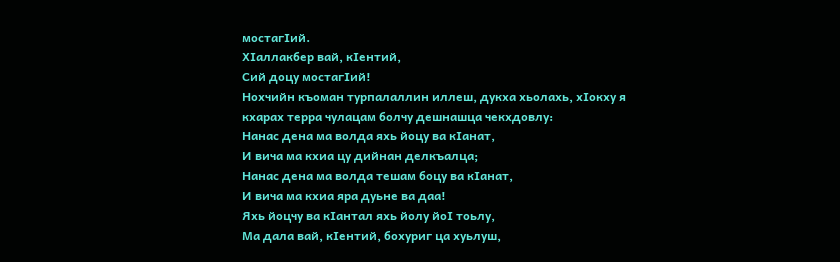мостагIий.
ХIаллакбер вай, кIентий,
Сий доцу мостагIий!
Нохчийн къоман турпалаллин иллеш, дукха хьолахь, хIокху я кхарах терра чулацам болчу дешнашца чекхдовлу:
Нанас дена ма волда яхь йоцу ва кIанат,
И вича ма кхиа цу дийнан делкъалца;
Нанас дена ма волда тешам боцу ва кIанат,
И вича ма кхиа яра дуьне ва даа!
Яхь йоцчу ва кIантал яхь йолу йоI тоьлу,
Ма дала вай, кIентий, бохуриг ца хуьлуш,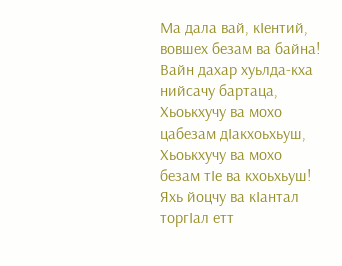Ма дала вай, кIентий, вовшех безам ва байна!
Вайн дахар хуьлда-кха нийсачу бартаца,
Хьоькхучу ва мохо цабезам дIакхоьхьуш,
Хьоькхучу ва мохо безам тIе ва кхоьхьуш!
Яхь йоцчу ва кIантал торгIал етт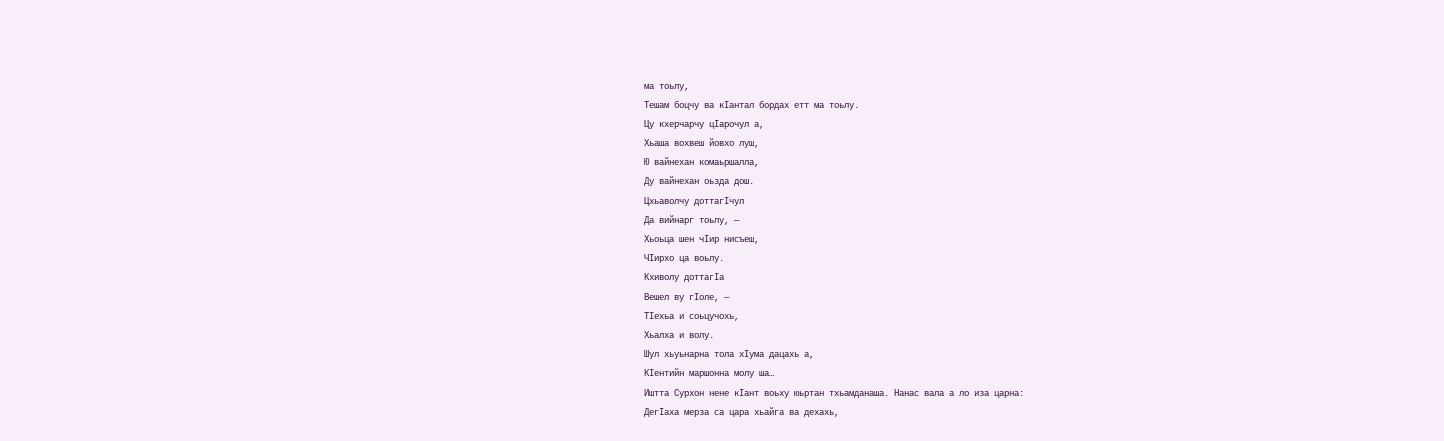ма тоьлу,
Тешам боцчу ва кIантал бордах етт ма тоьлу.
Цу кхерчарчу цIарочул а,
Хьаша вохвеш йовхо луш,
Ю вайнехан комаьршалла,
Ду вайнехан оьзда дош.
Цхьаволчу доттагIчул
Да вийнарг тоьлу, —
Хьоьца шен чIир нисъеш,
ЧIирхо ца воьлу.
Кхиволу доттагIа
Вешел ву гIоле, —
ТIехьа и соьцучохь,
Хьалха и волу.
Шул хьуьнарна тола хIума дацахь а,
КIентийн маршонна молу ша…
Иштта Сурхон нене кIант воьху юьртан тхьамданаша. Нанас вала а ло иза царна:
ДегIаха мерза са цара хьайга ва дехахь,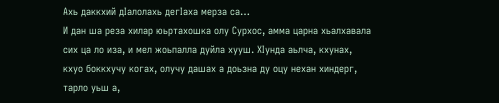Ахь даккхий дIалолахь дегIаха мерза са…
И дан ша реза хилар юьртахошка олу Сурхос, амма царна хьалхавала сих ца ло иза, и мел жоьпалла дуйла хууш. ХIунда аьлча, кхунах, кхуо боккхучу когах, олучу дашах а доьзна ду оцу нехан хиндерг, тарло уьш а,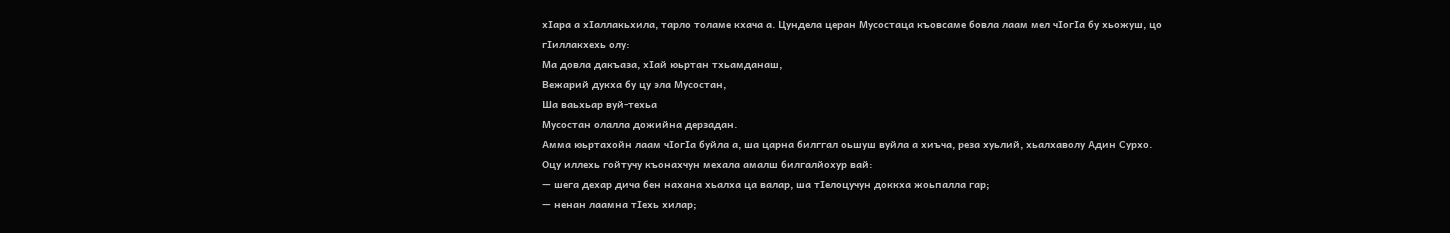хIара а хIаллакьхила, тарло толаме кхача а. Цундела церан Мусостаца къовсаме бовла лаам мел чIогIа бу хьожуш, цо гIиллакхехь олу:
Ма довла дакъаза, хIай юьртан тхьамданаш,
Вежарий дукха бу цу эла Мусостан,
Ша ваьхьар вуй-техьа
Мусостан олалла дожийна дерзадан.
Амма юьртахойн лаам чIогIа буйла а, ша царна билггал оьшуш вуйла а хиъча, реза хуьлий, хьалхаволу Адин Сурхо.
Оцу иллехь гойтучу къонахчун мехала амалш билгалйохур вай:
— шега дехар дича бен нахана хьалха ца валар, ша тIелоцучун доккха жоьпалла гар;
— ненан лаамна тIехь хилар;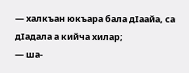— халкъан юкъара бала дIаайа, са дIадала а кийча хилар;
— ша-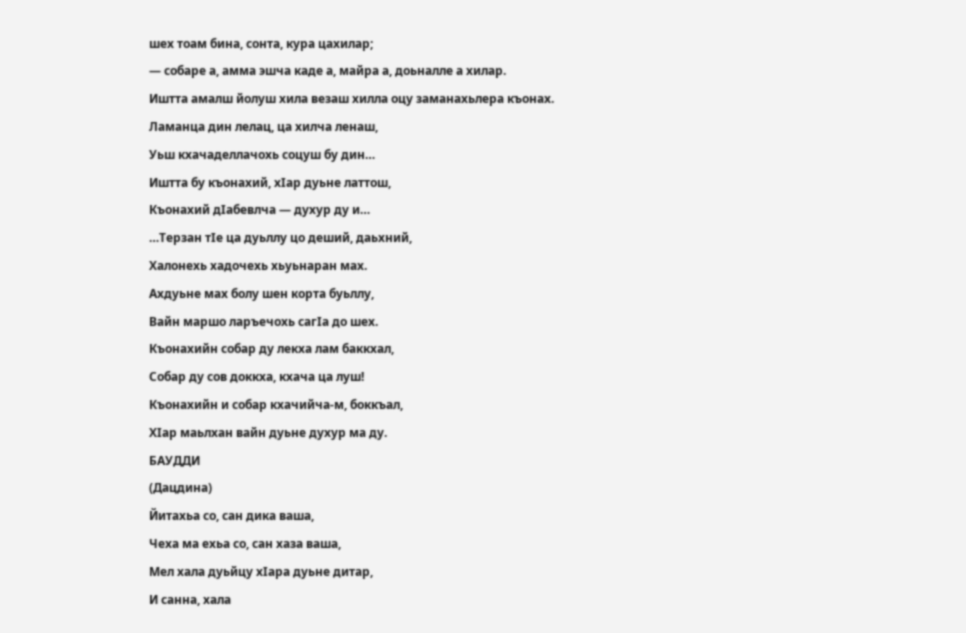шех тоам бина, сонта, кура цахилар;
— собаре а, амма эшча каде а, майра а, доьналле а хилар.
Иштта амалш йолуш хила везаш хилла оцу заманахьлера къонах.
Ламанца дин лелац, ца хилча ленаш,
Уьш кхачаделлачохь соцуш бу дин…
Иштта бу къонахий, хIар дуьне латтош,
Къонахий дIабевлча — духур ду и…
…Терзан тIе ца дуьллу цо деший, даьхний,
Халонехь хадочехь хьуьнаран мах.
Ахдуьне мах болу шен корта буьллу,
Вайн маршо ларъечохь сагIа до шех.
Къонахийн собар ду лекха лам баккхал,
Собар ду сов доккха, кхача ца луш!
Къонахийн и собар кхачийча-м, боккъал,
ХIар маьлхан вайн дуьне духур ма ду.
БАУДДИ
(Дацдина)
Йитахьа со, сан дика ваша,
Чеха ма ехьа со, сан хаза ваша,
Мел хала дуьйцу хIара дуьне дитар,
И санна, хала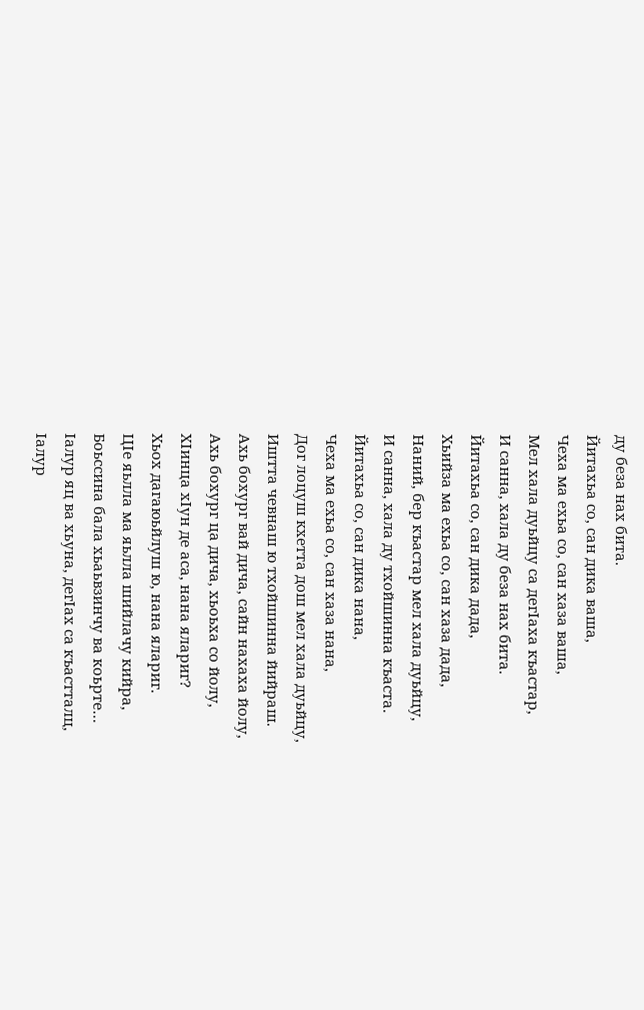ду беза нах бита.
Йитахьа со, сан дика ваша,
Чеха ма ехьа со, сан хаза ваша,
Мел хала дуьйцу са дегIаха къастар,
И санна, хала ду беза нах бита.
Йитахьа со, сан дика дада,
Хьийза ма ехьа со, сан хаза дада,
Наний, бер къастар мел хала дуьйцу,
И санна, хала ду тхойшинна къаста.
Йитахьа со, сан дика нана,
Чеха ма ехьа со, сан хаза нана,
Дог лоцуш кхетта дош мел хала дуьйцу,
Иштта чевнаш ю тхойшинна йийраш.
Ахь бохург вай дича, сайн нахаха йолу,
Ахь бохург ца дича, хьоьха со йолу,
ХIинца хIун де аса, нана ялариг?
Хьох дагаюьйлуш ю, нана ялариг.
ЦIе яьлла ма яьлла шийлачу кийра,
Боьссина бала хьаьвзинчу ва коьрте…
Iалур яц ва хьуна, дегIах са къастталц,
Iалур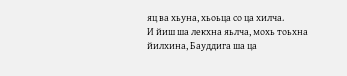яц ва хьуна, хьоьца со ца хилча.
И йиш ша лекхна яьлча, мохь тоьхна йилхина, Бауддига ша ца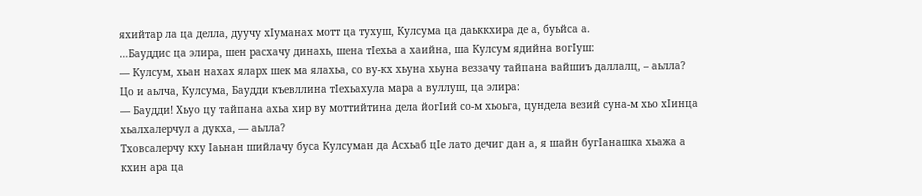яхийтар ла ца делла, дуучу хIуманах мотт ца тухуш, Кулсума ца даьккхира де а, буьйса а.
…Бауддис ца элира, шен расхачу динахь, шена тIехьа а хаийна, ша Кулсум ядийна вогIуш:
— Кулсум, хьан нахах яларх шек ма ялахьа, со ву-кх хьуна хьуна веззачу тайпана вайшиъ даллалц, – аьлла?
Цо и аьлча, Кулсума, Баудди къевллина тIехьахула мара а вуллуш, ца элира:
— Баудди! Хьуо цу тайпана ахьа хир ву моттийтина дела йогIий со-м хьоьга, цундела везий суна-м хьо хIинца хьалхалерчул а дукха, — аьлла?
Тховсалерчу кху Iаьнан шийлачу буса Кулсуман да Асхьаб цIе лато дечиг дан а, я шайн бугIанашка хьажа а кхин ара ца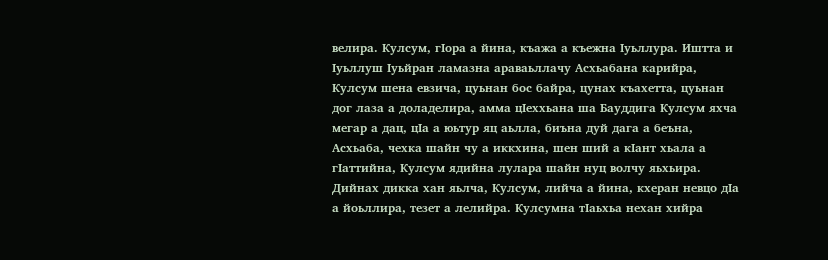велира. Кулсум, гIора а йина, къажа а къежна Iуьллура. Иштта и Iуьллуш Iуьйран ламазна араваьллачу Асхьабана карийра, Кулсум шена евзича, цуьнан бос байра, цунах къахетта, цуьнан дог лаза а доладелира, амма цIеххьана ша Бауддига Кулсум яхча мегар а дац, цIа а юьтур яц аьлла, биъна дуй дага а беъна, Асхьаба, чехка шайн чу а иккхина, шен ший а кIант хьала а гIаттийна, Кулсум ядийна лулара шайн нуц волчу яьхьира. Дийнах дикка хан яьлча, Кулсум, лийча а йина, кхеран невцо дIа а йоьллира, тезет а лелийра. Кулсумна тIаьхьа нехан хийра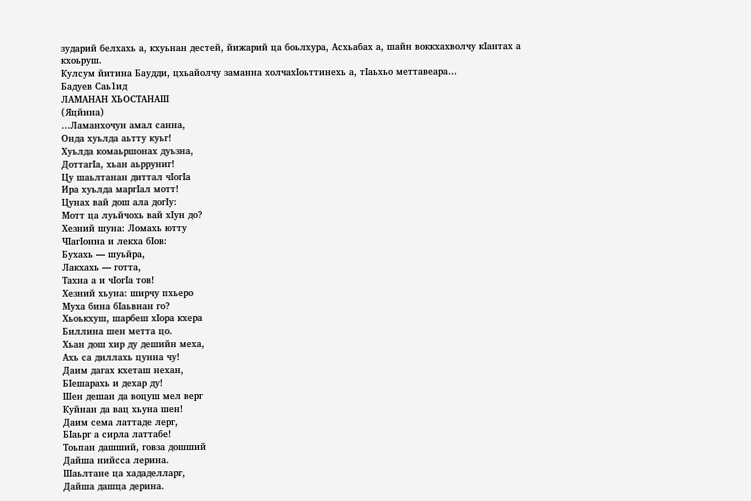зударий белхахь а, кхуьнан дестей, йижарий ца боьлхура, Асхьабах а, шайн воккхахволчу кIантах а кхоьруш.
Кулсум йитина Баудди, цхьайолчу заманна холчахIоьттинехь а, тIаьхьо меттавеара…
Бадуев Саь1ид
ЛАМАНАН ХЬОСТАНАШ
(Яцйина)
…Ламанхочун амал санна,
Онда хуьлда аьтту куьг!
Хуьлда комаьршонах дуьзна,
ДоттагIа, хьан аьрруниг!
Цу шаьлтанан диттал чIогIа
Ира хуьлда маргIал мотт!
Цунах вай дош ала догIу:
Мотт ца луьйчохь вай хIун до?
Хезний шуна: Ломахь ютту
ЧIагIонна и лекха бIов:
Бухахь — шуьйра,
Лакхахь — готта,
Тахна а и чIогIа тов!
Хезний хьуна: ширчу пхьеро
Муха бина бIаьвнан го?
Хьоькхуш, шарбеш хIора кхера
Биллина шен метта цо.
Хьан дош хир ду дешийн меха,
Ахь са диллахь цунна чу!
Даим дагах кхеташ нехан,
БIешарахь и дехар ду!
Шен дешан да воцуш мел верг
Куйнан да вац хьуна шен!
Даим сема латтаде лерг,
БIаьрг а сирла латтабе!
Тоьпан дашший, говза дошший
Дайша нийсса лерина.
Шаьлтане ца хададелларг,
Дайша дашца дерина.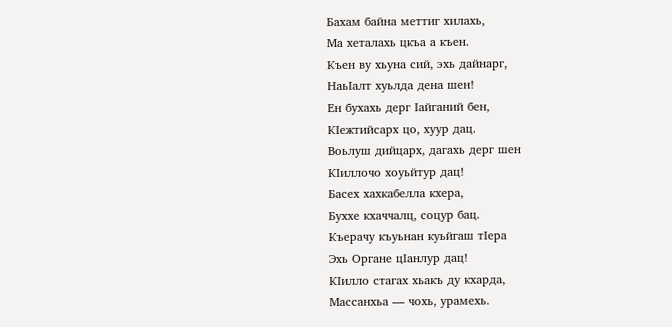Бахам байна меттиг хилахь,
Ма хеталахь цкъа а къен.
Къен ву хьуна сий, эхь дайнарг,
НаьIалт хуьлда дена шен!
Ен бухахь дерг Iайганий бен,
КIежтийсарх цо, хуур дац.
Воьлуш дийцарх, дагахь дерг шен
КIиллочо хоуьйтур дац!
Басех хахкабелла кхера,
Буххе кхаччалц, соцур бац.
Къерачу къуьнан куьйгаш тIера
Эхь Органе цIанлур дац!
КIилло стагах хьакъ ду кхарда,
Массанхьа — чохь, урамехь.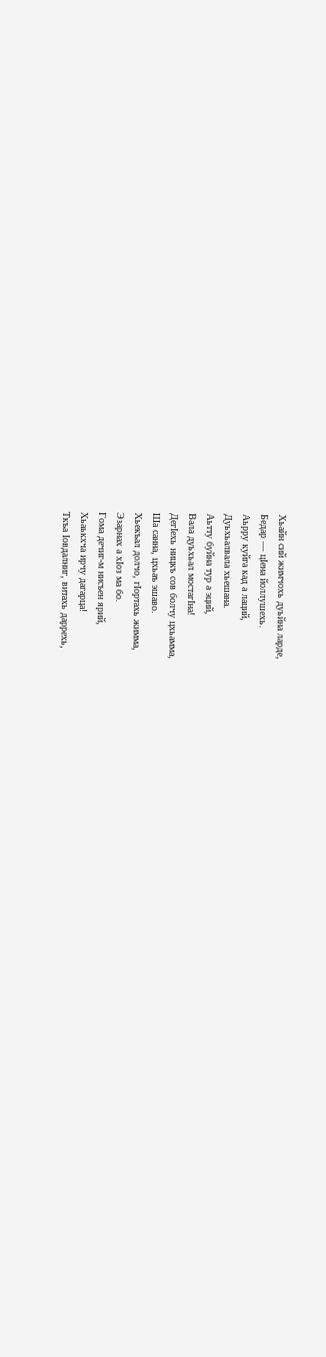Хьайн сий жимчохь дуьйна ларде,
Бедар — цIена йоллушехь.
Аьрру куйга кад а лаций,
Дуьхьалвала хьешана.
Аьтту буйна тур а эций,
Вала дуьхьал мостагIна!
ДегIехь ницкъ сов болчу цхьамма,
Ша санна, цхьаъ эшаво.
Хьекъал долчо, гIортахь жимма,
Эзарнах а хIоз ма бо.
Гома дечиг-м нисъен ярий,
Хьаькхча ирчу дагарца!
Ткъа Iовдалниг, витахь даррехь,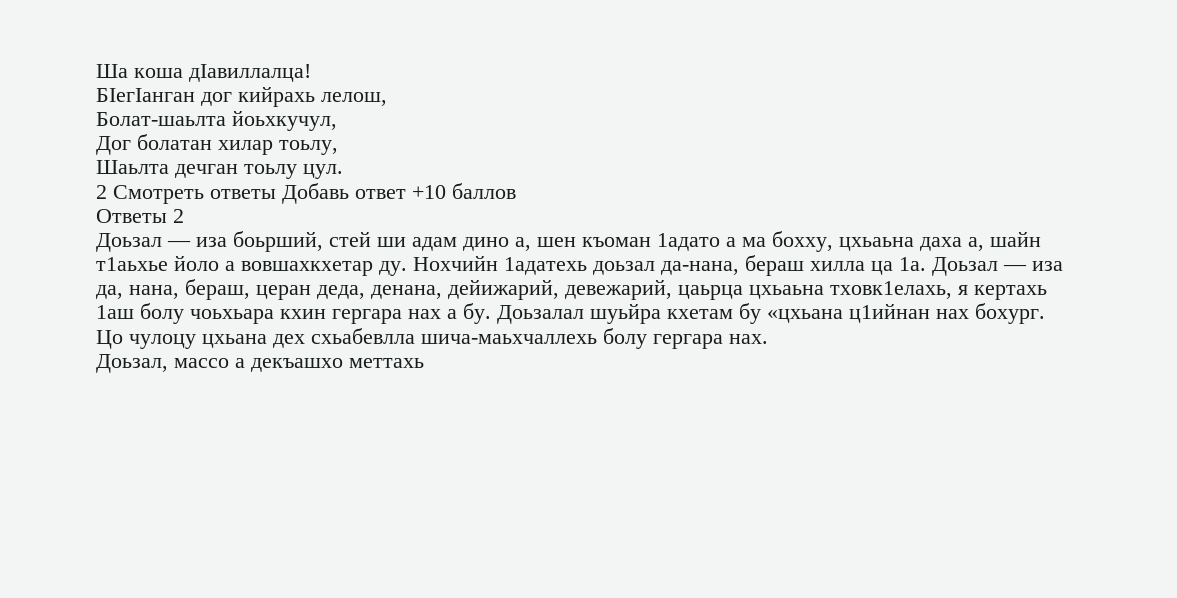Ша коша дIавиллалца!
БIегIанган дог кийрахь лелош,
Болат-шаьлта йоьхкучул,
Дог болатан хилар тоьлу,
Шаьлта дечган тоьлу цул.
2 Смотреть ответы Добавь ответ +10 баллов
Ответы 2
Доьзал — иза боьрший, стей ши адам дино а, шен къоман 1адато а ма бохху, цхьаьна даха а, шайн т1аьхье йоло а вовшахкхетар ду. Нохчийн 1адатехь доьзал да-нана, бераш хилла ца 1а. Доьзал — иза да, нана, бераш, церан деда, денана, дейижарий, девежарий, цаьрца цхьаьна тховк1елахь, я кертахь 1аш болу чоьхьара кхин гергара нах а бу. Доьзалал шуьйра кхетам бу «цхьана ц1ийнан нах бохург. Цо чулоцу цхьана дех схьабевлла шича-маьхчаллехь болу гергара нах.
Доьзал, массо а декъашхо меттахь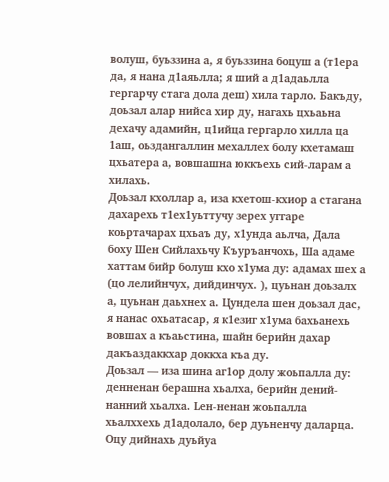волуш, буьззина а, я буьззина боцуш а (т1ера да, я нана д1аяьлла; я ший а д1адаьлла гергарчу стага дола деш) хила тарло. Бакъду, доьзал алар нийса хир ду, нагахь цхьаьна дехачу адамийн, ц1ийца гергарло хилла ца 1аш, оьздангаллин мехаллех болу кхетамаш цхьатера а, вовшашна юккъехь сий-ларам а хилахь.
Доьзал кхоллар а, иза кхетош-кхиор а стагана дахарехь т1ех1уьттучу зерех уггаре коьртачарах цхьаъ ду, х1унда аьлча, Дала боху Шен Сийлахьчу Къуръанчохь, Ша адаме хаттам бийр болуш кхо х1ума ду: адамах шех а (цо лелийнчух, дийдинчух. ), цуьнан доьзалх а, цуьнан даьхнех а. Цундела шен доьзал дас, я нанас охьатасар, я к1езиг х1ума бахьанехь вовшах а къаьстина, шайн берийн дахар дакъаздаккхар доккха къа ду.
Доьзал — иза шина аг1ор долу жоьпалла ду: денненан берашна хьалха, берийн дений-нанний хьалха. Lен-ненан жоьпалла хьалххехь д1адолало, бер дуьненчу даларца. Оцу дийнахь дуьйyа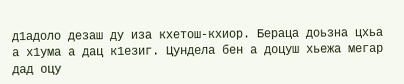д1адоло дезаш ду иза кхетош-кхиор. Бераца доьзна цхьа а х1ума а дац к1езиг. Цундела бен а доцуш хьежа мегар дад оцу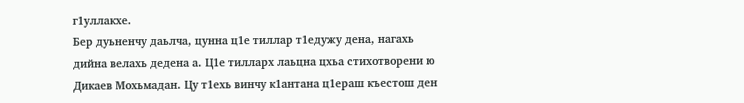г1уллакхе.
Бер дуьненчу даьлча, цунна ц1е тиллар т1едужу дена, нагахь дийна велахь дедена а. Ц1е тилларх лаьцна цхьа стихотворени ю Дикаев Мохьмадан. Цу т1ехь винчу к1антана ц1ераш къестош ден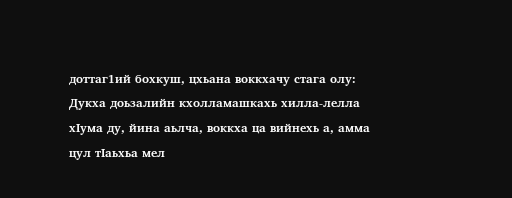доттаг1ий бохкуш, цхьана воккхачу стага олу:
Дукха доьзалийн кхолламашкахь хилла-лелла хIума ду, йина аьлча, воккха ца вийнехь а, амма цул тIаьхьа мел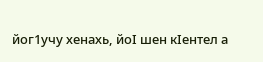йог1учу хенахь, йоI шен кIентел а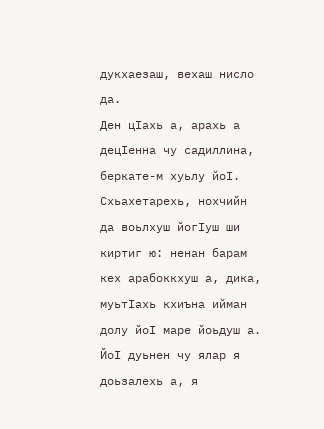дукхаезаш, вехаш нисло да.
Ден цIахь а, арахь а децIенна чу садиллина, беркате-м хуьлу йоI.
Схьахетарехь, нохчийн да воьлхуш йогIуш ши киртиг ю: ненан барам кех арабоккхуш а, дика, муьтIахь кхиъна ийман долу йоI маре йоьдуш а.
ЙоI дуьнен чу ялар я доьзалехь а, я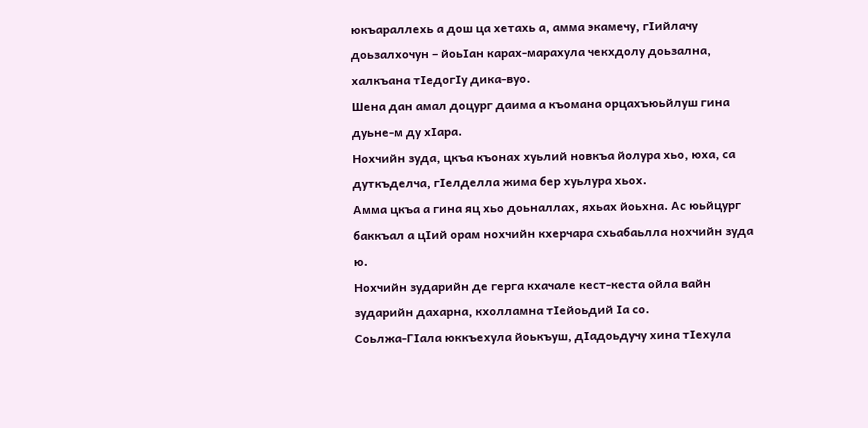юкъараллехь а дош ца хетахь а, амма экамечу, гIийлачу доьзалхочун – йоьIан карах-марахула чекхдолу доьзална, халкъана тIедогIу дика-вуо.
Шена дан амал доцург даима а къомана орцахъюьйлуш гина дуьне-м ду хIара.
Нохчийн зуда, цкъа къонах хуьлий новкъа йолура хьо, юха, са дуткъделча, гIелделла жима бер хуьлура хьох.
Амма цкъа а гина яц хьо доьналлах, яхьах йоьхна. Ас юьйцург баккъал а цIий орам нохчийн кхерчара схьабаьлла нохчийн зуда ю.
Нохчийн зударийн де герга кхачале кест-кеста ойла вайн зударийн дахарна, кхолламна тIейоьдий Iа со.
Соьлжа-ГIала юккъехула йоькъуш, дIадоьдучу хина тIехула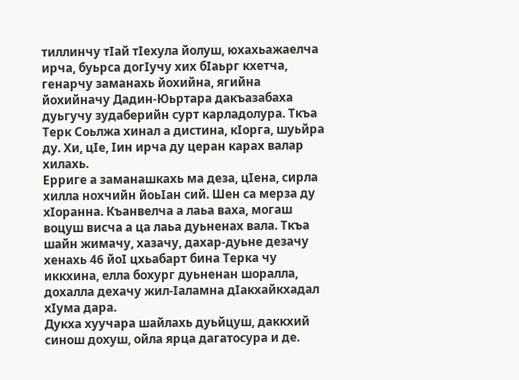тиллинчу тIай тIехула йолуш, юхахьажаелча ирча, буьрса догIучу хих бIаьрг кхетча, генарчу заманахь йохийна, ягийна йохийначу Дадин-Юьртара дакъазабаха дуьгучу зудаберийн сурт карладолура. Ткъа Терк Соьлжа хинал а дистина, кIорга, шуьйра ду. Хи, цIе, Iин ирча ду церан карах валар хилахь.
Ерриге а заманашкахь ма деза, цIена, сирла хилла нохчийн йоьIан сий. Шен са мерза ду хIоранна. Къанвелча а лаьа ваха, могаш воцуш висча а ца лаьа дуьненах вала. Ткъа шайн жимачу, хазачу, дахар-дуьне дезачу хенахь 46 йоI цхьабарт бина Терка чу иккхина, елла бохург дуьненан шоралла, дохалла дехачу жил-Iаламна дIакхайкхадал хIума дара.
Дукха хуучара шайлахь дуьйцуш, даккхий синош дохуш, ойла ярца дагатосура и де.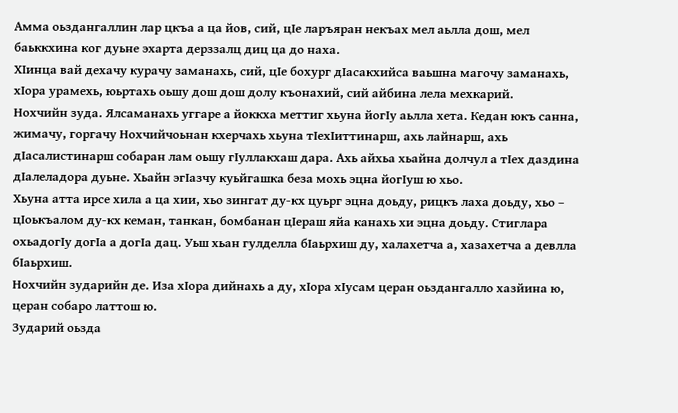Амма оьздангаллин лар цкъа а ца йов, сий, цIе ларъяран некъах мел аьлла дош, мел баьккхина ког дуьне эхарта дерззалц диц ца до наха.
ХIинца вай дехачу курачу заманахь, сий, цIе бохург дIасакхийса ваьшна магочу заманахь, хIора урамехь, юьртахь оьшу дош дош долу къонахий, сий айбина лела мехкарий.
Нохчийн зуда. Ялсаманахь уггаре а йоккха меттиг хьуна йогIу аьлла хета. Кедан юкъ санна, жимачу, горгачу Нохчийчоьнан кхерчахь хьуна тIехIиттинарш, ахь лайнарш, ахь дIасалистинарш собаран лам оьшу гIуллакхаш дара. Ахь айхьа хьайна долчул а тIех даздина дIалеладора дуьне. Хьайн эгIазчу куьйгашка беза мохь эцна йогIуш ю хьо.
Хьуна атта ирсе хила а ца хии, хьо зингат ду-кх цуьрг эцна доьду, рицкъ лаха доьду, хьо – цIоькъалом ду-кх кеман, танкан, бомбанан цIераш яйа канахь хи эцна доьду. Стиглара охьадогIу догIа а догIа дац. Уьш хьан гулделла бIаьрхиш ду, халахетча а, хазахетча а девлла бIаьрхиш.
Нохчийн зударийн де. Иза хIора дийнахь а ду, хIора хIусам церан оьздангалло хазйина ю, церан собаро латтош ю.
Зударий оьзда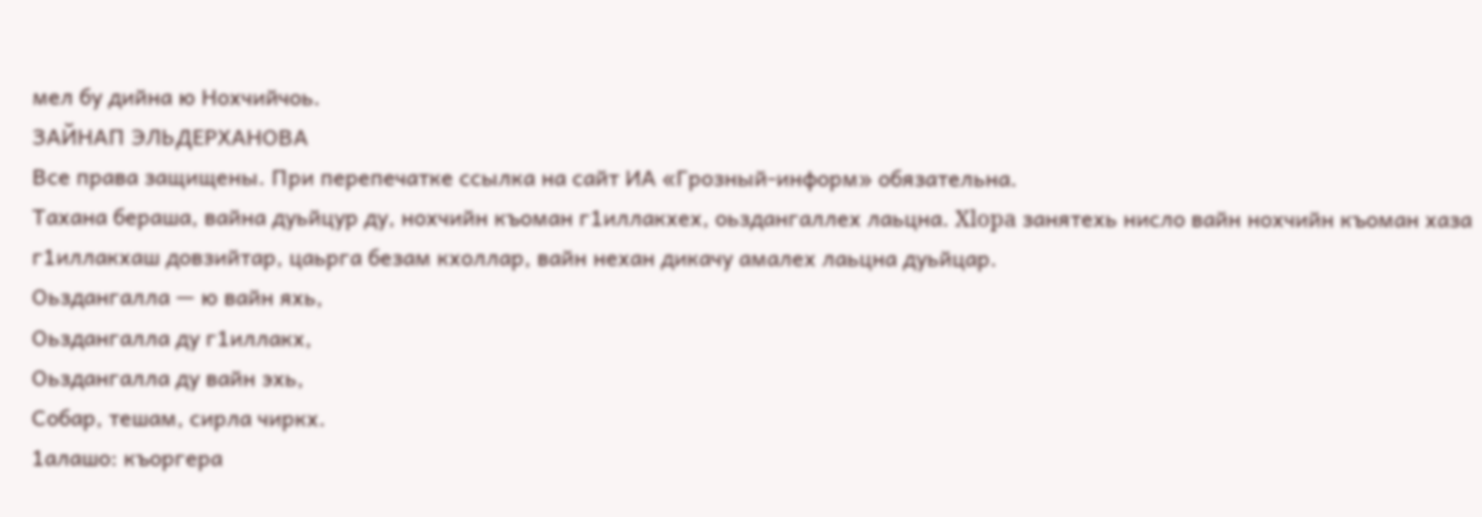мел бу дийна ю Нохчийчоь.
ЗАЙНАП ЭЛЬДЕРХАНОВА
Все права защищены. При перепечатке ссылка на сайт ИА «Грозный-информ» обязательна.
Тахана бераша, вайна дуьйцур ду, нохчийн къоман г1иллакхех, оьздангаллех лаьцна. Xlopa занятехь нисло вайн нохчийн къоман хаза г1иллакхаш довзийтар, цаьрга безам кхоллар, вайн нехан дикачу амалех лаьцна дуьйцар.
Оьздангалла — ю вайн яхь,
Оьздангалла ду г1иллакх,
Оьздангалла ду вайн эхь,
Собар, тешам, сирла чиркх.
1алашо: къоргера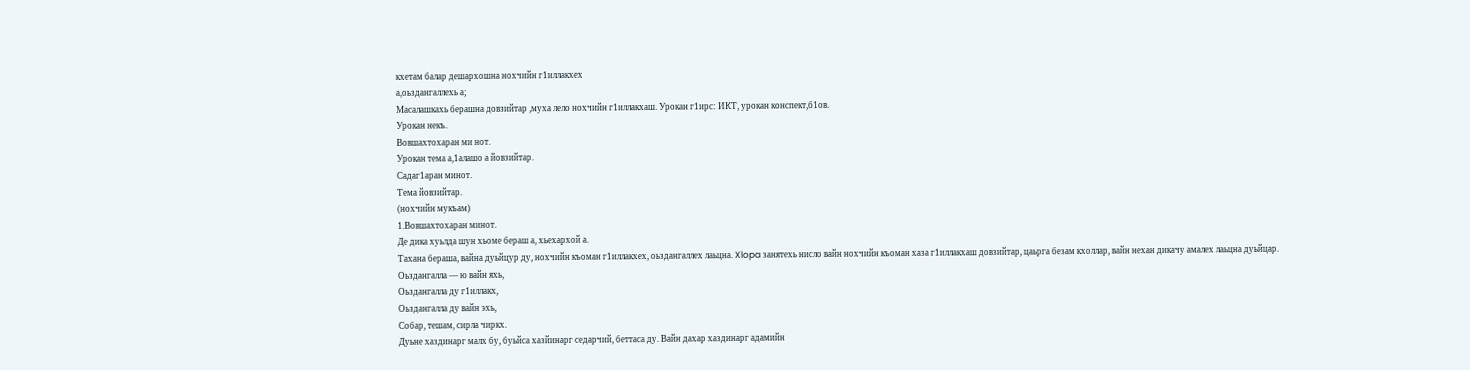кхетам балар дешархошна нохчийн г1иллакхех
а,оьздангаллехь а;
Масалашкахь берашна довзийтар ,муха лело нохчийн г1иллакхаш. Урокан г1ирс: ИКТ, урокан конспект,б1ов.
Урокан некъ.
Вовшахтохаран ми нот.
Урокан тема а,1алашо а йовзийтар.
Садаг1аран минот.
Тема йовзийтар.
(нохчийн мукъам)
1.Вовшахтохаран минот.
Де дика хуьлда шун хьоме бераш а, хьехархой а.
Тахана бераша, вайна дуьйцур ду, нохчийн къоман г1иллакхех, оьздангаллех лаьцна. Xlopa занятехь нисло вайн нохчийн къоман хаза г1иллакхаш довзийтар, цаьрга безам кхоллар, вайн нехан дикачу амалех лаьцна дуьйцар.
Оьздангалла — ю вайн яхь,
Оьздангалла ду г1иллакх,
Оьздангалла ду вайн эхь,
Собар, тешам, сирла чиркх.
Дуьне хаздинарг малх бу, буьйса хазйинарг седарчий, беттаса ду. Вайн дахар хаздинарг адамийн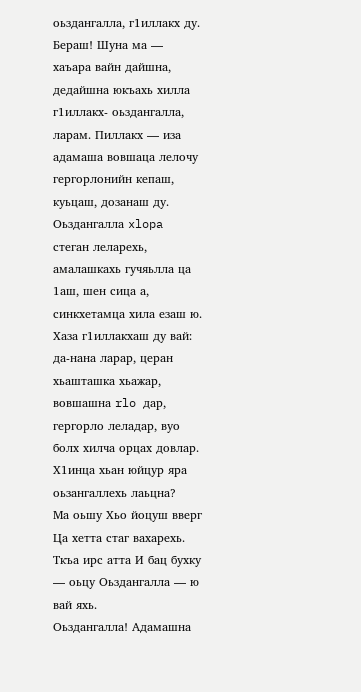оьздангалла, г1иллакх ду.
Бераш! Шуна ма — хаъара вайн дайшна, дедайшна юкъахь хилла г1иллакх- оьздангалла, ларам. Пиллакх — иза адамаша вовшаца лелочу гергорлонийн кепаш, куьцаш, дозанаш ду. Оьздангалла xlopa стеган леларехь, амалашкахь гучяьлла ца 1аш, шен сица а, синкхетамца хила езаш ю.
Хаза г1иллакхаш ду вай: да-нана ларар, церан хьашташка хьажар, вовшашна rlo дар, гергорло леладар, вуо болх хилча орцах довлар.
Х1инца хьан юйцур яра оьзангаллехь лаьцна?
Ма оьшу Хьо йоцуш вверг Ца хетта стаг вахарехь.
Ткъа ирс атта И бац бухку — оьцу Оьздангалла — ю вай яхь.
Оьздангалла! Адамашна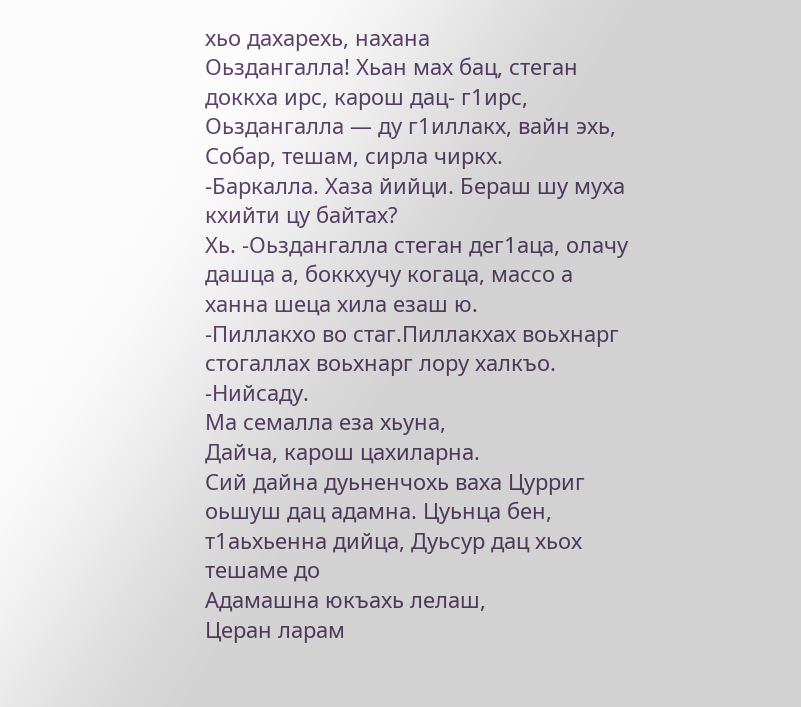хьо дахарехь, нахана
Оьздангалла! Хьан мах бац, стеган доккха ирс, карош дац- г1ирс,
Оьздангалла — ду г1иллакх, вайн эхь,
Собар, тешам, сирла чиркх.
-Баркалла. Хаза йийци. Бераш шу муха кхийти цу байтах?
Хь. -Оьздангалла стеган дег1аца, олачу дашца а, боккхучу когаца, массо а ханна шеца хила езаш ю.
-Пиллакхо во стаг.Пиллакхах воьхнарг стогаллах воьхнарг лору халкъо. -Нийсаду.
Ма семалла еза хьуна,
Дайча, карош цахиларна.
Сий дайна дуьненчохь ваха Цурриг оьшуш дац адамна. Цуьнца бен, т1аьхьенна дийца, Дуьсур дац хьох тешаме до
Адамашна юкъахь лелаш,
Церан ларам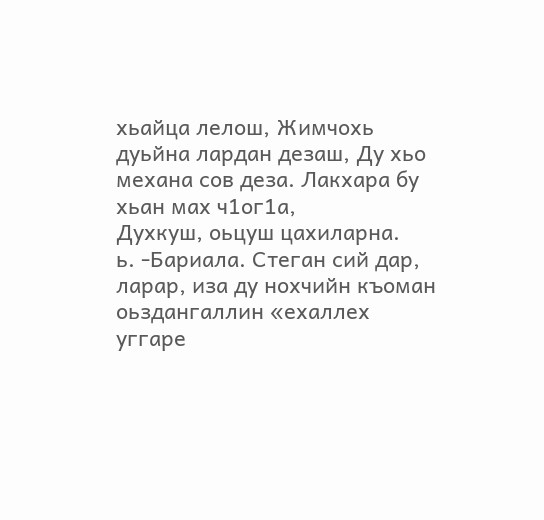хьайца лелош, Жимчохь дуьйна лардан дезаш, Ду хьо механа сов деза. Лакхара бу хьан мах ч1ог1а,
Духкуш, оьцуш цахиларна.
ь. -Бариала. Стеган сий дар, ларар, иза ду нохчийн къоман оьздангаллин «ехаллех уггаре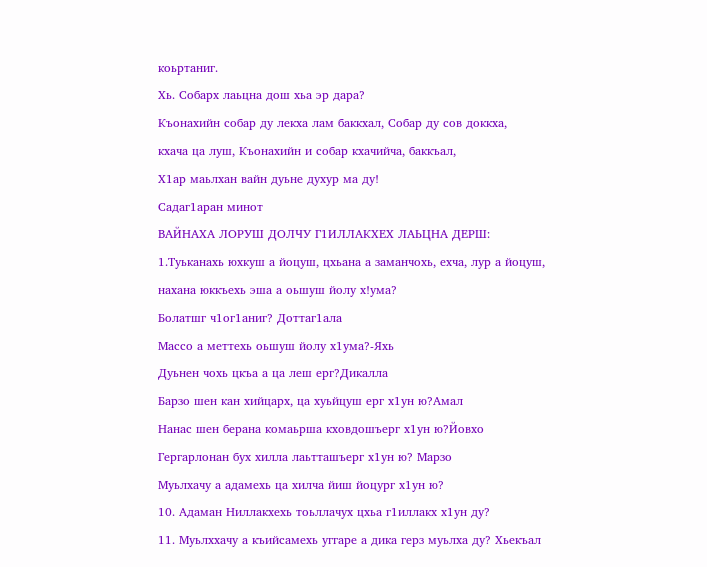коьртаниг.
Хь. Собарх лаьцна дош хьа эр дара?
Къонахийн собар ду лекха лам баккхал, Собар ду сов доккха,
кхача ца луш, Къонахийн и собар кхачийча, баккъал,
Х1ар маьлхан вайн дуьне духур ма ду!
Садаг1аран минот
ВАЙНАХА ЛОРУШ ДОЛЧУ Г1ИЛЛАКХЕХ ЛАЬЦНА ДЕРШ:
1.Туьканахь юхкуш а йоцуш, цхьана а заманчохь, ехча, лур а йоцуш, нахана юккъехь эша а оьшуш йолу х!ума?
Болатшг ч1ог1аниг? Доттаг1ала
Массо а меттехь оьшуш йолу х1ума?-Яхь
Дуьнен чохь цкъа а ца леш ерг?Дикалла
Барзо шен кан хийцарх, ца хуьйцуш ерг х1ун ю?Амал
Нанас шен берана комаьрша кховдошъерг х1ун ю?Йовхо
Гергарлонан бух хилла лаьтташъерг х1ун ю? Марзо
Муьлхачу а адамехь ца хилча йиш йоцург х1ун ю?
10. Адаман Ниллакхехь тоьллачух цхьа г1иллакх х1ун ду?
11. Муьлххачу а къийсамехь уггаре а дика герз муьлха ду? Хьекъал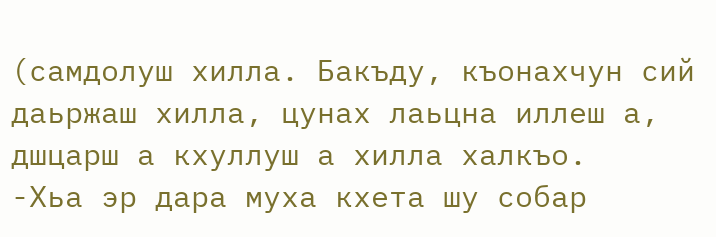(самдолуш хилла. Бакъду, къонахчун сий даьржаш хилла, цунах лаьцна иллеш а, дшцарш а кхуллуш а хилла халкъо.
-Хьа эр дара муха кхета шу собар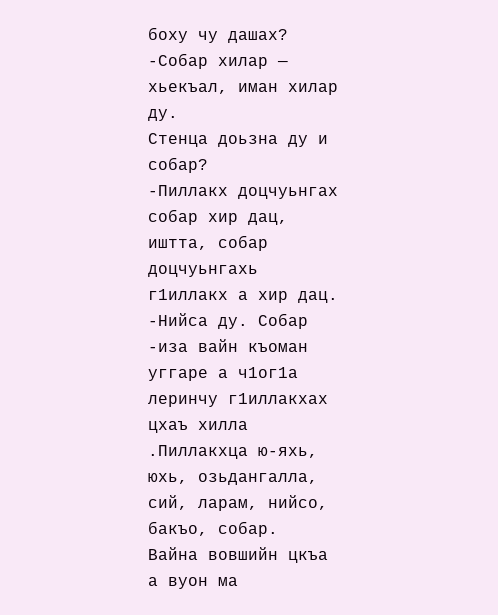боху чу дашах?
-Собар хилар — хьекъал, иман хилар ду.
Стенца доьзна ду и собар?
-Пиллакх доцчуьнгах собар хир дац, иштта, собар доцчуьнгахь г1иллакх а хир дац.
-Нийса ду. Собар -иза вайн къоман уггаре а ч1ог1а леринчу г1иллакхах цхаъ хилла .Пиллакхца ю-яхь, юхь, озьдангалла, сий, ларам, нийсо, бакъо, собар.
Вайна вовшийн цкъа а вуон ма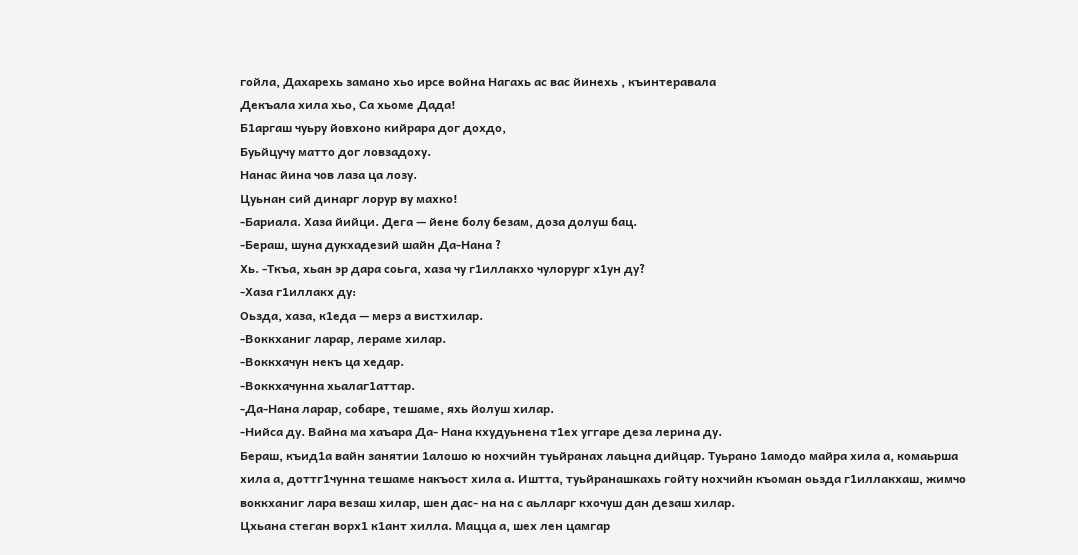гойла, Дахарехь замано хьо ирсе война Нагахь ас вас йинехь , къинтеравала
Декъала хила хьо, Са хьоме Дада!
Б1аргаш чуьру йовхоно кийрара дог дохдо,
Буьйцучу матто дог ловзадоху.
Нанас йина чов лаза ца лозу.
Цуьнан сий динарг лорур ву махко!
-Бариала. Хаза йийци. Дега — йене болу безам, доза долуш бац.
-Бераш, шуна дукхадезий шайн Да-Нана ?
Хь. -Ткъа, хьан эр дара соьга, хаза чу г1иллакхо чулорург х1ун ду?
-Хаза г1иллакх ду:
Оьзда, хаза, к1еда — мерз а вистхилар.
-Воккханиг ларар, лераме хилар.
-Воккхачун некъ ца хедар.
-Воккхачунна хьалаг1аттар.
-Да-Нана ларар, собаре, тешаме, яхь йолуш хилар.
-Нийса ду. Вайна ма хаъара Да- Нана кхудуьнена т1ех уггаре деза лерина ду.
Бераш, къид1а вайн занятии 1алошо ю нохчийн туьйранах лаьцна дийцар. Туьрано 1амодо майра хила а, комаьрша хила а, доттг1чунна тешаме накъост хила а. Иштта, туьйранашкахь гойту нохчийн къоман оьзда г1иллакхаш, жимчо воккханиг лара везаш хилар, шен дас- на на с аьлларг кхочуш дан дезаш хилар.
Цхьана стеган ворх1 к1ант хилла. Мацца а, шех лен цамгар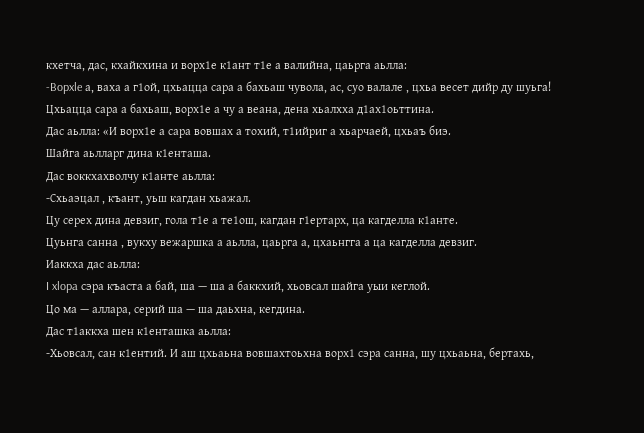кхетча, дас, кхайкхина и ворх1е к1ант т1е а валийна, цаьрга аьлла:
-Bopxle а, ваха а г1ой, цхьацца сара а бахьаш чувола, ас, суо валале , цхьа весет дийр ду шуьга!
Цхьацца сара а бахьаш, ворх1е а чу а веана, дена хьалхха д1ах1оьттина.
Дас аьлла: «И ворх1е а сара вовшах а тохий, т1ийриг а хьарчаей, цхьаъ биэ.
Шайга аьлларг дина к1енташа.
Дас воккхахволчу к1анте аьлла:
-Схьаэцал , къант, уьш кагдан хьажал.
Цу серех дина девзиг, гола т1е а те1ош, кагдан г1ертарх, ца кагделла к1анте.
Цуьнга санна , вукху вежаршка а аьлла, цаьрга а, цхаьнгга а ца кагделла девзиг.
Иаккха дас аьлла:
I xlopa сэра къаста а бай, ша — ша а баккхий, хьовсал шайга уыи кеглой.
Цо ма — аллара, серий ша — ша даьхна, кегдина.
Дас т1аккха шен к1енташка аьлла:
-Хьовсал, сан к1ентий. И аш цхьаьна вовшахтоьхна ворх1 сэра санна, шу цхьаьна, бертахь,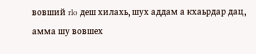вовший rlo деш хилахь, шух аддам а кхаьрдар дац, амма шу вовшех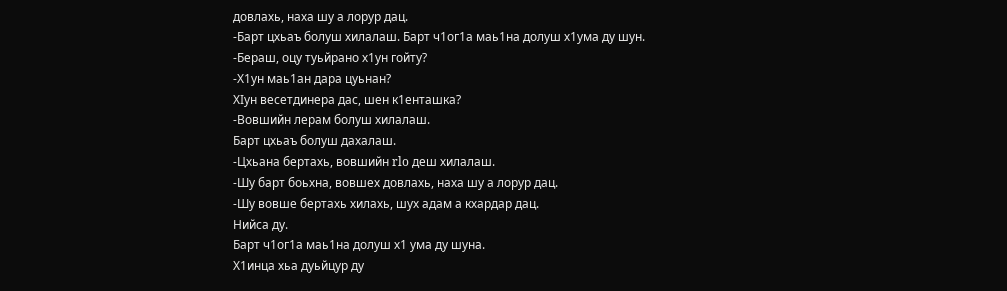довлахь, наха шу а лорур дац.
-Барт цхьаъ болуш хилалаш. Барт ч1ог1а маь1на долуш х1ума ду шун.
-Бераш, оцу туьйрано х1ун гойту?
-Х1ун маь1ан дара цуьнан?
XIун весетдинера дас, шен к1енташка?
-Вовшийн лерам болуш хилалаш.
Барт цхьаъ болуш дахалаш.
-Цхьана бертахь, вовшийн rlo деш хилалаш.
-Шу барт боьхна, вовшех довлахь, наха шу а лорур дац.
-Шу вовше бертахь хилахь, шух адам а кхардар дац.
Нийса ду.
Барт ч1ог1а маь1на долуш х1 ума ду шуна.
Х1инца хьа дуьйцур ду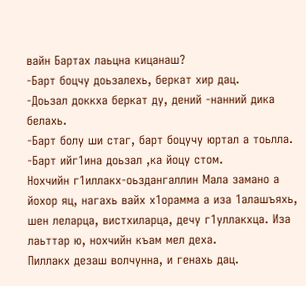вайн Бартах лаьцна кицанаш?
-Барт боцчу доьзалехь, беркат хир дац.
-Доьзал доккха беркат ду, дений -нанний дика белахь.
-Барт болу ши стаг, барт боцучу юртал а тоьлла.
-Барт ийг1ина доьзал ,ка йоцу стом.
Нохчийн г1иллакх-оьздангаллин Мала замано а йохор яц, нагахь вайх х1орамма а иза 1алашъяхь, шен леларца, вистхиларца, дечу г1уллакхца. Иза лаьттар ю, нохчийн къам мел деха.
Пиллакх дезаш волчунна, и генахь дац.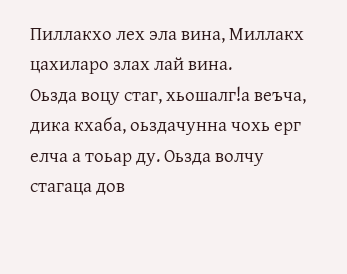Пиллакхо лех эла вина, Миллакх цахиларо злах лай вина.
Оьзда воцу стаг, хьошалг!а веъча, дика кхаба, оьздачунна чохь ерг елча а тоьар ду. Оьзда волчу стагаца дов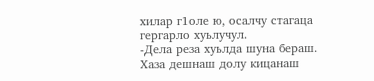хилар г1оле ю, осалчу стагаца гергарло хуьлучул.
-Дела реза хуьлда шуна бераш. Хаза дешнаш долу кицанаш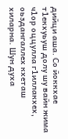дийци аша. Со йоккхае т1екхуьуш долу шу вайн жима ч1ор оццулла г1иллакхех, оьздангаллех кхеташ хиларна. Шун духа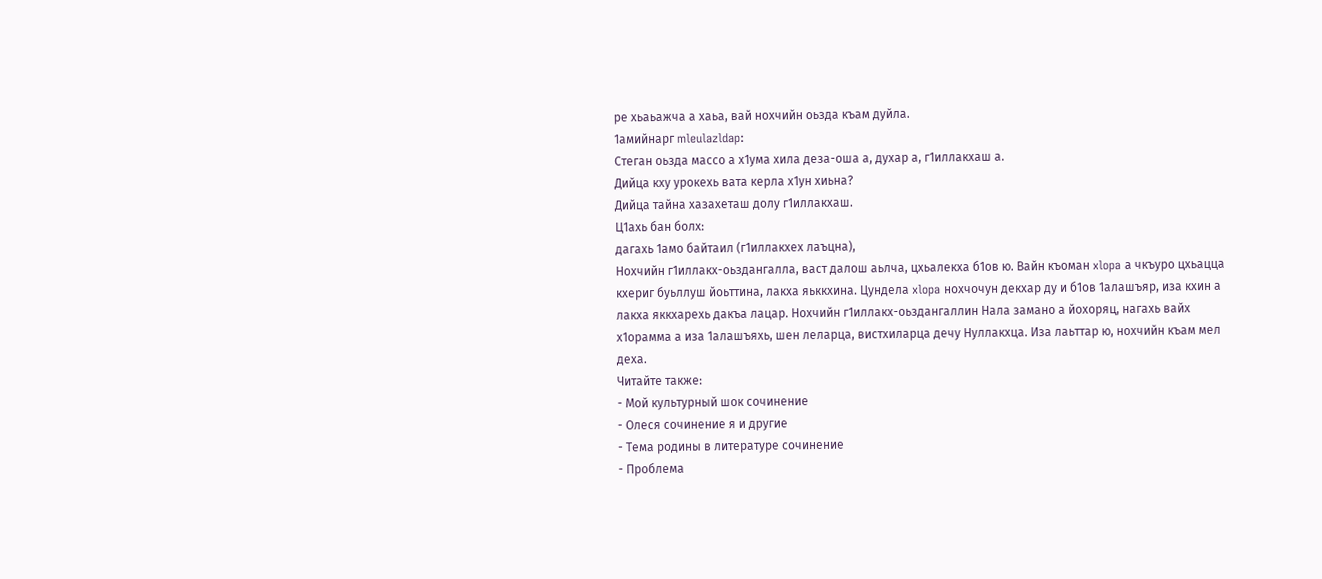ре хьаьажча а хаьа, вай нохчийн оьзда къам дуйла.
1амийнарг mleulazldap:
Стеган оьзда массо а х1ума хила деза-оша а, духар а, г1иллакхаш а.
Дийца кху урокехь вата керла х1ун хиьна?
Дийца тайна хазахеташ долу г1иллакхаш.
Ц1ахь бан болх:
дагахь 1амо байтаил (г1иллакхех лаъцна),
Нохчийн г1иллакх-оьздангалла, васт далош аьлча, цхьалекха б1ов ю. Вайн къоман xlopa а чкъуро цхьацца кхериг буьллуш йоьттина, лакха яьккхина. Цундела xlopa нохчочун декхар ду и б1ов 1алашъяр, иза кхин а лакха яккхарехь дакъа лацар. Нохчийн г1иллакх-оьздангаллин Нала замано а йохоряц, нагахь вайх х1орамма а иза 1алашъяхь, шен леларца, вистхиларца дечу Нуллакхца. Иза лаьттар ю, нохчийн къам мел деха.
Читайте также:
- Мой культурный шок сочинение
- Олеся сочинение я и другие
- Тема родины в литературе сочинение
- Проблема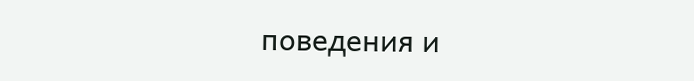поведения и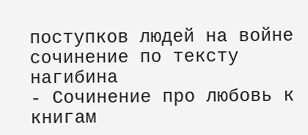поступков людей на войне сочинение по тексту нагибина
- Сочинение про любовь к книгам